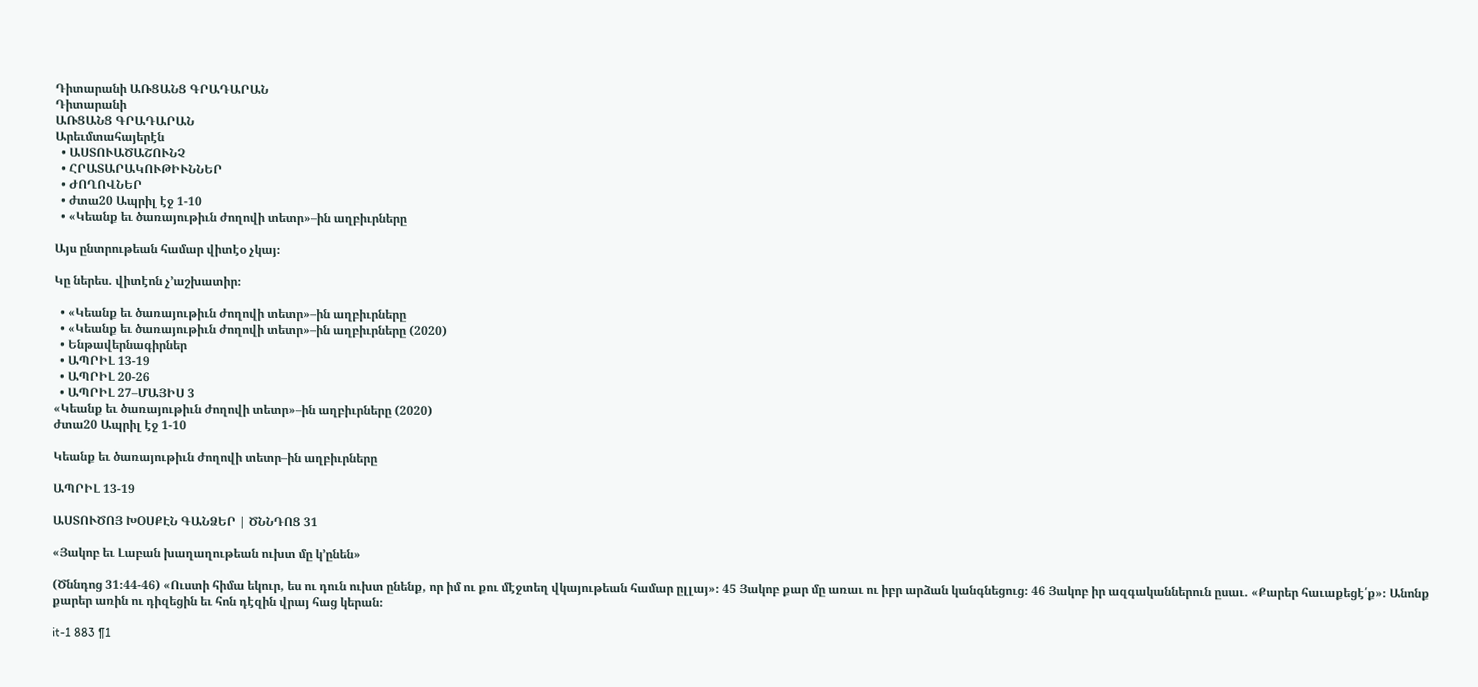Դիտարանի ԱՌՑԱՆՑ ԳՐԱԴԱՐԱՆ
Դիտարանի
ԱՌՑԱՆՑ ԳՐԱԴԱՐԱՆ
Արեւմտահայերէն
  • ԱՍՏՈՒԱԾԱՇՈՒՆՉ
  • ՀՐԱՏԱՐԱԿՈՒԹԻՒՆՆԵՐ
  • ԺՈՂՈՎՆԵՐ
  • ժտա20 Ապրիլ էջ 1-10
  • «Կեանք եւ ծառայութիւն ժողովի տետր»–ին աղբիւրները

Այս ընտրութեան համար վիտէօ չկայ։

Կը ներես. վիտէոն չ’աշխատիր։

  • «Կեանք եւ ծառայութիւն ժողովի տետր»–ին աղբիւրները
  • «Կեանք եւ ծառայութիւն ժողովի տետր»–ին աղբիւրները (2020)
  • Ենթավերնագիրներ
  • ԱՊՐԻԼ 13-19
  • ԱՊՐԻԼ 20-26
  • ԱՊՐԻԼ 27–ՄԱՅԻՍ 3
«Կեանք եւ ծառայութիւն ժողովի տետր»–ին աղբիւրները (2020)
ժտա20 Ապրիլ էջ 1-10

Կեանք եւ ծառայութիւն ժողովի տետր–ին աղբիւրները

ԱՊՐԻԼ 13-19

ԱՍՏՈՒԾՈՅ ԽՕՍՔԷՆ ԳԱՆՁԵՐ | ԾՆՆԴՈՑ 31

«Յակոբ եւ Լաբան խաղաղութեան ուխտ մը կ’ընեն»

(Ծննդոց 31։44-46) «Ուստի հիմա եկուր, ես ու դուն ուխտ ընենք, որ իմ ու քու մէջտեղ վկայութեան համար ըլլայ»։ 45 Յակոբ քար մը առաւ ու իբր արձան կանգնեցուց։ 46 Յակոբ իր ազգականներուն ըսաւ. «Քարեր հաւաքեցէ՛ք»։ Անոնք քարեր առին ու դիզեցին եւ հոն դէզին վրայ հաց կերան։

it-1 883 ¶1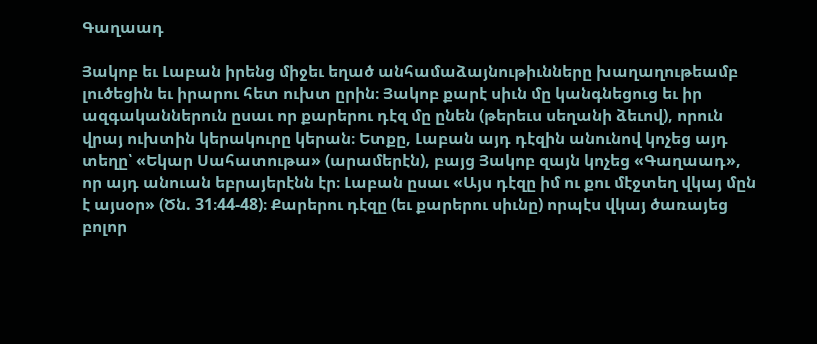Գաղաադ

Յակոբ եւ Լաբան իրենց միջեւ եղած անհամաձայնութիւնները խաղաղութեամբ լուծեցին եւ իրարու հետ ուխտ ըրին։ Յակոբ քարէ սիւն մը կանգնեցուց եւ իր ազգականներուն ըսաւ որ քարերու դէզ մը ընեն (թերեւս սեղանի ձեւով), որուն վրայ ուխտին կերակուրը կերան։ Ետքը, Լաբան այդ դէզին անունով կոչեց այդ տեղը՝ «Եկար Սահատութա» (արամերէն), բայց Յակոբ զայն կոչեց «Գաղաադ», որ այդ անուան եբրայերէնն էր։ Լաբան ըսաւ «Այս դէզը իմ ու քու մէջտեղ վկայ մըն է այսօր» (Ծն. 31։44-48)։ Քարերու դէզը (եւ քարերու սիւնը) որպէս վկայ ծառայեց բոլոր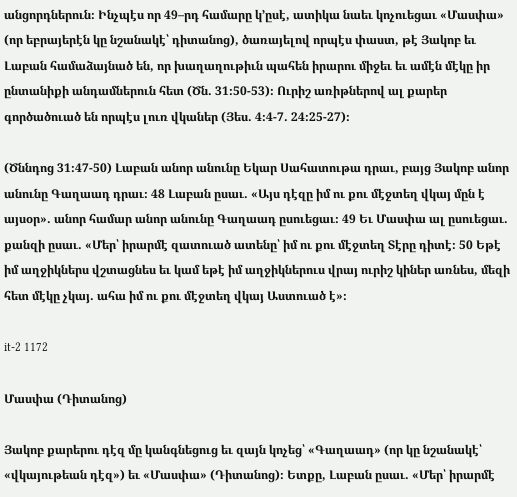անցորդներուն։ Ինչպէս որ 49–րդ համարը կ’ըսէ, ատիկա նաեւ կոչուեցաւ «Մասփա» (որ եբրայերէն կը նշանակէ՝ դիտանոց), ծառայելով որպէս փաստ, թէ Յակոբ եւ Լաբան համաձայնած են, որ խաղաղութիւն պահեն իրարու միջեւ եւ ամէն մէկը իր ընտանիքի անդամներուն հետ (Ծն. 31։50-53)։ Ուրիշ առիթներով ալ քարեր գործածուած են որպէս լուռ վկաներ (Յես. 4։4-7. 24։25-27)։

(Ծննդոց 31։47-50) Լաբան անոր անունը Եկար Սահատութա դրաւ, բայց Յակոբ անոր անունը Գաղաադ դրաւ։ 48 Լաբան ըսաւ. «Այս դէզը իմ ու քու մէջտեղ վկայ մըն է այսօր». անոր համար անոր անունը Գաղաադ ըսուեցաւ։ 49 Եւ Մասփա ալ ըսուեցաւ. քանզի ըսաւ. «Մեր՝ իրարմէ զատուած ատենը՝ իմ ու քու մէջտեղ Տէրը դիտէ։ 50 Եթէ իմ աղջիկներս վշտացնես եւ կամ եթէ իմ աղջիկներուս վրայ ուրիշ կիներ առնես, մեզի հետ մէկը չկայ. ահա իմ ու քու մէջտեղ վկայ Աստուած է»։

it-2 1172

Մասփա (Դիտանոց)

Յակոբ քարերու դէզ մը կանգնեցուց եւ զայն կոչեց՝ «Գաղաադ» (որ կը նշանակէ՝ «վկայութեան դէզ») եւ «Մասփա» (Դիտանոց)։ Ետքը, Լաբան ըսաւ. «Մեր՝ իրարմէ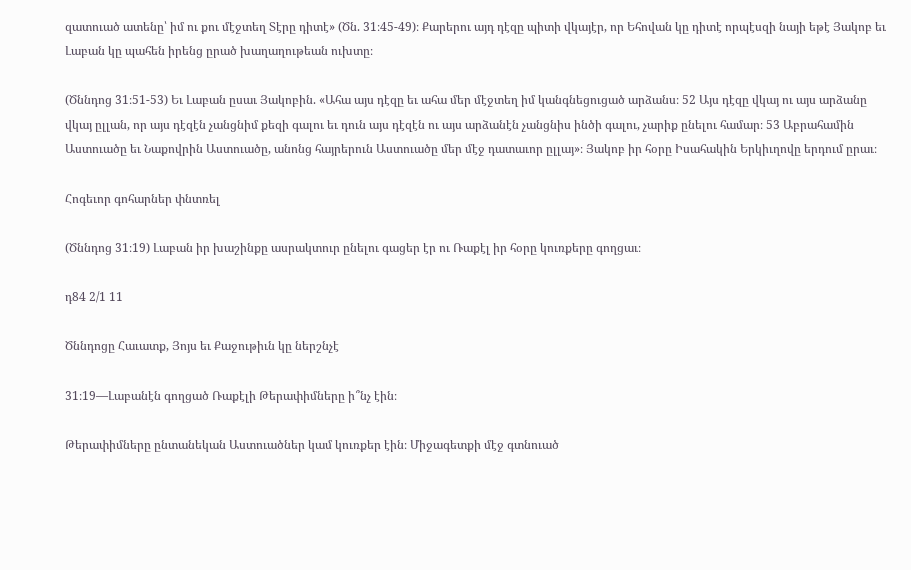զատուած ատենը՝ իմ ու քու մէջտեղ Տէրը դիտէ» (Ծն. 31։45-49)։ Քարերու այդ դէզը պիտի վկայէր, որ Եհովան կը դիտէ որպէսզի նայի եթէ Յակոբ եւ Լաբան կը պահեն իրենց ըրած խաղաղութեան ուխտը։

(Ծննդոց 31։51-53) Եւ Լաբան ըսաւ Յակոբին. «Ահա այս դէզը եւ ահա մեր մէջտեղ իմ կանգնեցուցած արձանս։ 52 Այս դէզը վկայ ու այս արձանը վկայ ըլլան, որ այս դէզէն չանցնիմ քեզի գալու եւ դուն այս դէզէն ու այս արձանէն չանցնիս ինծի գալու, չարիք ընելու համար։ 53 Աբրահամին Աստուածը եւ Նաքովրին Աստուածը, անոնց հայրերուն Աստուածը մեր մէջ դատաւոր ըլլայ»։ Յակոբ իր հօրը Իսահակին Երկիւղովը երդում ըրաւ։

Հոգեւոր գոհարներ փնտռել

(Ծննդոց 31։19) Լաբան իր խաշինքը ասրակտուր ընելու գացեր էր ու Ռաքէլ իր հօրը կուռքերը գողցաւ։

դ84 2/1 11

Ծննդոցը Հաւատք, Յոյս եւ Քաջութիւն կը ներշնչէ

31։19—Լաբանէն գողցած Ռաքէլի Թերափիմները ի՞նչ էին։

Թերափիմները ընտանեկան Աստուածներ կամ կուռքեր էին։ Միջագետքի մէջ գտնուած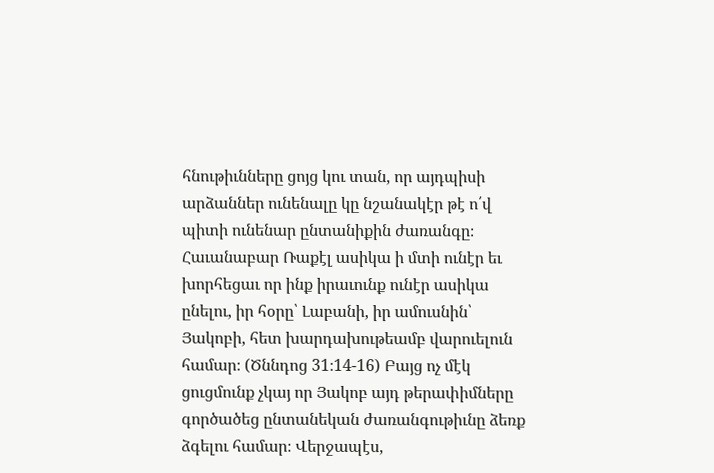հնութիւնները ցոյց կու տան, որ այդպիսի արձաններ ունենալը կը նշանակէր թէ ո՛վ պիտի ունենար ընտանիքին ժառանգը։ Հաւանաբար Ռաքէլ ասիկա ի մտի ունէր եւ խորհեցաւ որ ինք իրաւունք ունէր ասիկա ընելու, իր հօրը՝ Լաբանի, իր ամուսնին՝ Յակոբի, հետ խարդախութեամբ վարուելուն համար։ (Ծննդոց 31։14-16) Բայց ոչ մէկ ցուցմունք չկայ որ Յակոբ այդ թերափիմները գործածեց ընտանեկան ժառանգութիւնը ձեռք ձգելու համար։ Վերջապէս,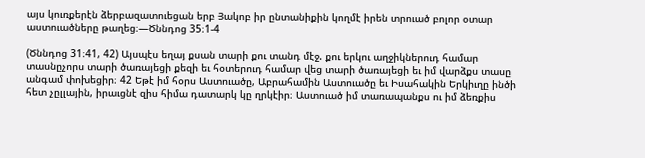այս կուռքերէն ձերբազատուեցան երբ Յակոբ իր ընտանիքին կողմէ իրեն տրուած բոլոր օտար աստուածները թաղեց։—Ծննդոց 35։1-4

(Ծննդոց 31։41, 42) Այսպէս եղայ քսան տարի քու տանդ մէջ. քու երկու աղջիկներուդ համար տասնըչորս տարի ծառայեցի քեզի եւ հօտերուդ համար վեց տարի ծառայեցի եւ իմ վարձքս տասը անգամ փոխեցիր։ 42 Եթէ իմ հօրս Աստուածը, Աբրահամին Աստուածը եւ Իսահակին Երկիւղը ինծի հետ չըլլային, իրաւցնէ զիս հիմա դատարկ կը ղրկէիր։ Աստուած իմ տառապանքս ու իմ ձեռքիս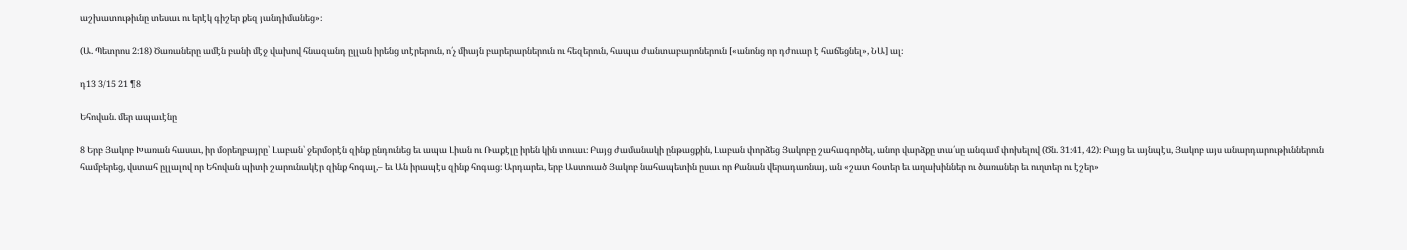աշխատութիւնը տեսաւ ու երէկ գիշեր քեզ յանդիմանեց»։

(Ա. Պետրոս 2։18) Ծառաները ամէն բանի մէջ վախով հնազանդ ըլլան իրենց տէրերուն, ո՛չ միայն բարերարներուն ու հեզերուն, հապա ժանտաբարոներուն [«անոնց որ դժուար է հաճեցնել», ՆԱ] ալ։

դ13 3/15 21 ¶8

Եհովան. մեր ապաւէնը

8 Երբ Յակոբ Խառան հասաւ, իր մօրեղբայրը՝ Լաբան՝ ջերմօրէն զինք ընդունեց եւ ապա Լիան ու Ռաքէլը իրեն կին տուաւ։ Բայց ժամանակի ընթացքին, Լաբան փորձեց Յակոբը շահագործել, անոր վարձքը տա՛սը անգամ փոխելով (Ծն. 31։41, 42)։ Բայց եւ այնպէս, Յակոբ այս անարդարութիւններուն համբերեց, վստահ ըլլալով որ Եհովան պիտի շարունակէր զինք հոգալ,– եւ Ան իրապէս զինք հոգաց։ Արդարեւ, երբ Աստուած Յակոբ նահապետին ըսաւ որ Քանան վերադառնայ, ան «շատ հօտեր եւ աղախիններ ու ծառաներ եւ ուղտեր ու էշեր»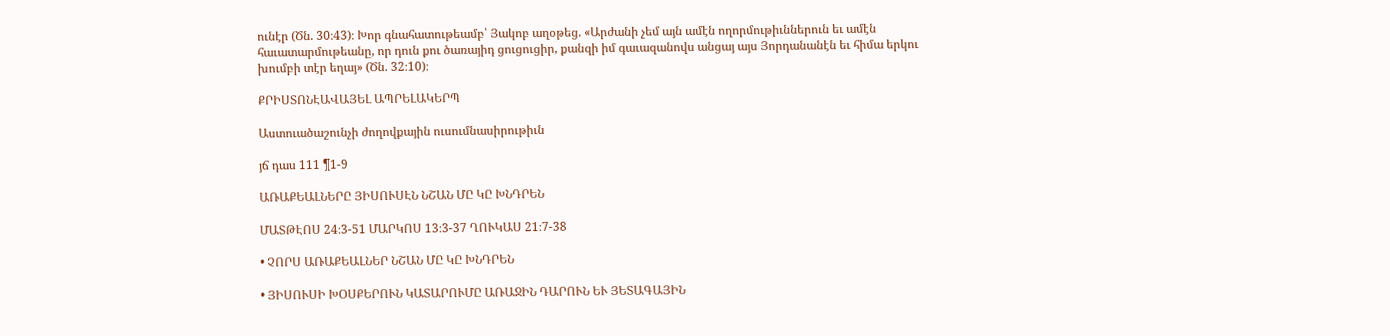ունէր (Ծն. 30։43)։ Խոր գնահատութեամբ՝ Յակոբ աղօթեց. «Արժանի չեմ այն ամէն ողորմութիւններուն եւ ամէն հաւատարմութեանը, որ դուն քու ծառայիդ ցուցուցիր, քանզի իմ գաւազանովս անցայ այս Յորդանանէն եւ հիմա երկու խումբի տէր եղայ» (Ծն. 32։10)։

ՔՐԻՍՏՈՆԷԱՎԱՅԵԼ ԱՊՐԵԼԱԿԵՐՊ

Աստուածաշունչի ժողովքային ուսումնասիրութիւն

յճ դաս 111 ¶1-9

ԱՌԱՔԵԱԼՆԵՐԸ ՅԻՍՈՒՍԷՆ ՆՇԱՆ ՄԸ ԿԸ ԽՆԴՐԵՆ

ՄԱՏԹԷՈՍ 24։3-51 ՄԱՐԿՈՍ 13։3-37 ՂՈՒԿԱՍ 21։7-38

• ՉՈՐՍ ԱՌԱՔԵԱԼՆԵՐ ՆՇԱՆ ՄԸ ԿԸ ԽՆԴՐԵՆ

• ՅԻՍՈՒՍԻ ԽՕՍՔԵՐՈՒՆ ԿԱՏԱՐՈՒՄԸ ԱՌԱՋԻՆ ԴԱՐՈՒՆ ԵՒ ՅԵՏԱԳԱՅԻՆ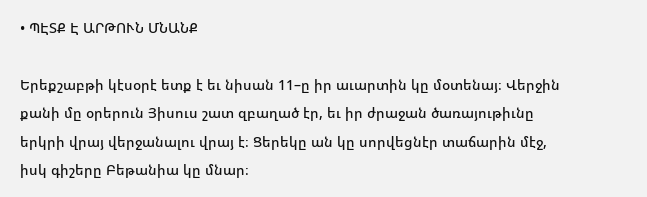• ՊԷՏՔ Է ԱՐԹՈՒՆ ՄՆԱՆՔ

Երեքշաբթի կէսօրէ ետք է եւ նիսան 11–ը իր աւարտին կը մօտենայ։ Վերջին քանի մը օրերուն Յիսուս շատ զբաղած էր, եւ իր ժրաջան ծառայութիւնը երկրի վրայ վերջանալու վրայ է։ Ցերեկը ան կը սորվեցնէր տաճարին մէջ, իսկ գիշերը Բեթանիա կը մնար։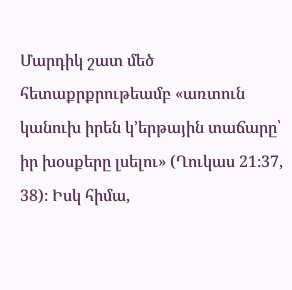Մարդիկ շատ մեծ հետաքրքրութեամբ «առտուն կանուխ իրեն կ’երթային տաճարը՝ իր խօսքերը լսելու» (Ղուկաս 21։37, 38)։ Իսկ հիմա,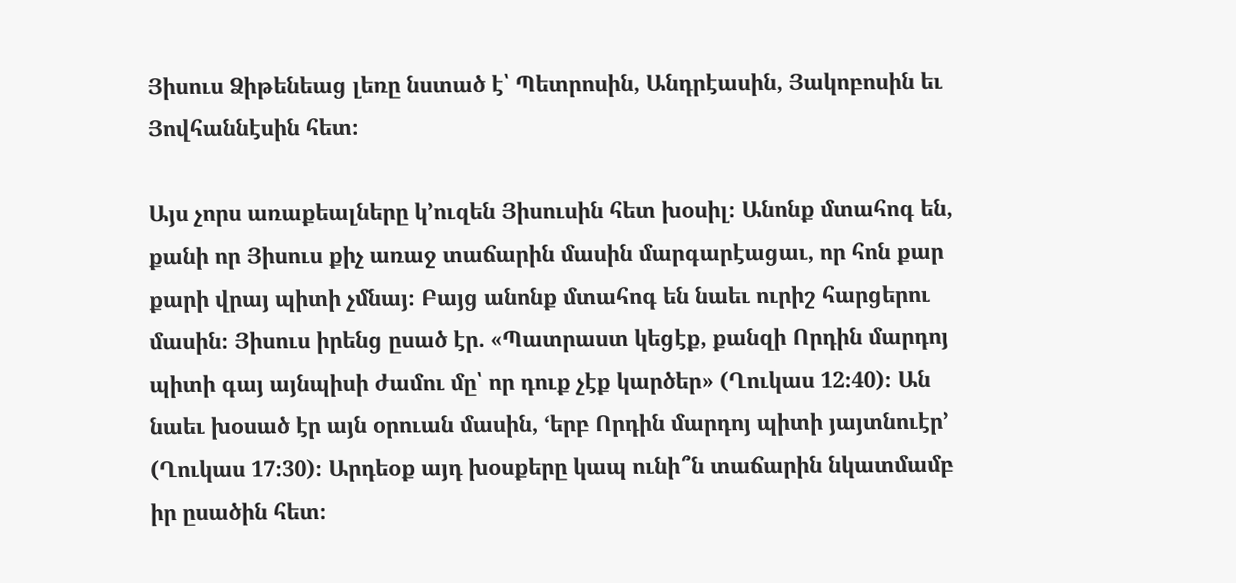Յիսուս Ձիթենեաց լեռը նստած է՝ Պետրոսին, Անդրէասին, Յակոբոսին եւ Յովհաննէսին հետ։

Այս չորս առաքեալները կ’ուզեն Յիսուսին հետ խօսիլ։ Անոնք մտահոգ են, քանի որ Յիսուս քիչ առաջ տաճարին մասին մարգարէացաւ, որ հոն քար քարի վրայ պիտի չմնայ։ Բայց անոնք մտահոգ են նաեւ ուրիշ հարցերու մասին։ Յիսուս իրենց ըսած էր. «Պատրաստ կեցէք, քանզի Որդին մարդոյ պիտի գայ այնպիսի ժամու մը՝ որ դուք չէք կարծեր» (Ղուկաս 12։40)։ Ան նաեւ խօսած էր այն օրուան մասին, ‘երբ Որդին մարդոյ պիտի յայտնուէր’ (Ղուկաս 17։30)։ Արդեօք այդ խօսքերը կապ ունի՞ն տաճարին նկատմամբ իր ըսածին հետ։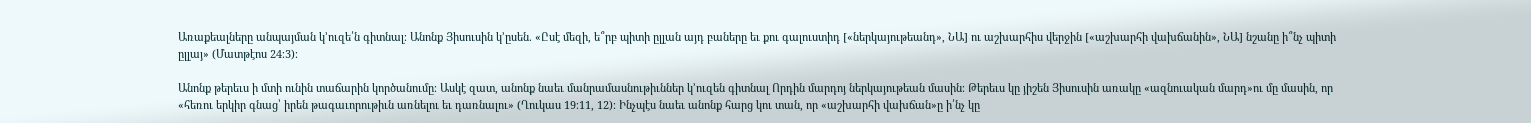Առաքեալները անպայման կ’ուզե՛ն գիտնալ։ Անոնք Յիսուսին կ’ըսեն. «Ըսէ մեզի, ե՞րբ պիտի ըլլան այդ բաները եւ քու գալուստիդ [«ներկայութեանդ», ՆԱ] ու աշխարհիս վերջին [«աշխարհի վախճանին», ՆԱ] նշանը ի՞նչ պիտի ըլլայ» (Մատթէոս 24։3)։

Անոնք թերեւս ի մտի ունին տաճարին կործանումը։ Ասկէ զատ, անոնք նաեւ մանրամասնութիւններ կ’ուզեն գիտնալ Որդին մարդոյ ներկայութեան մասին։ Թերեւս կը յիշեն Յիսուսին առակը «ազնուական մարդ»ու մը մասին, որ «հեռու երկիր գնաց՝ իրեն թագաւորութիւն առնելու եւ դառնալու» (Ղուկաս 19։11, 12)։ Ինչպէս նաեւ անոնք հարց կու տան, որ «աշխարհի վախճան»ը ի՛նչ կը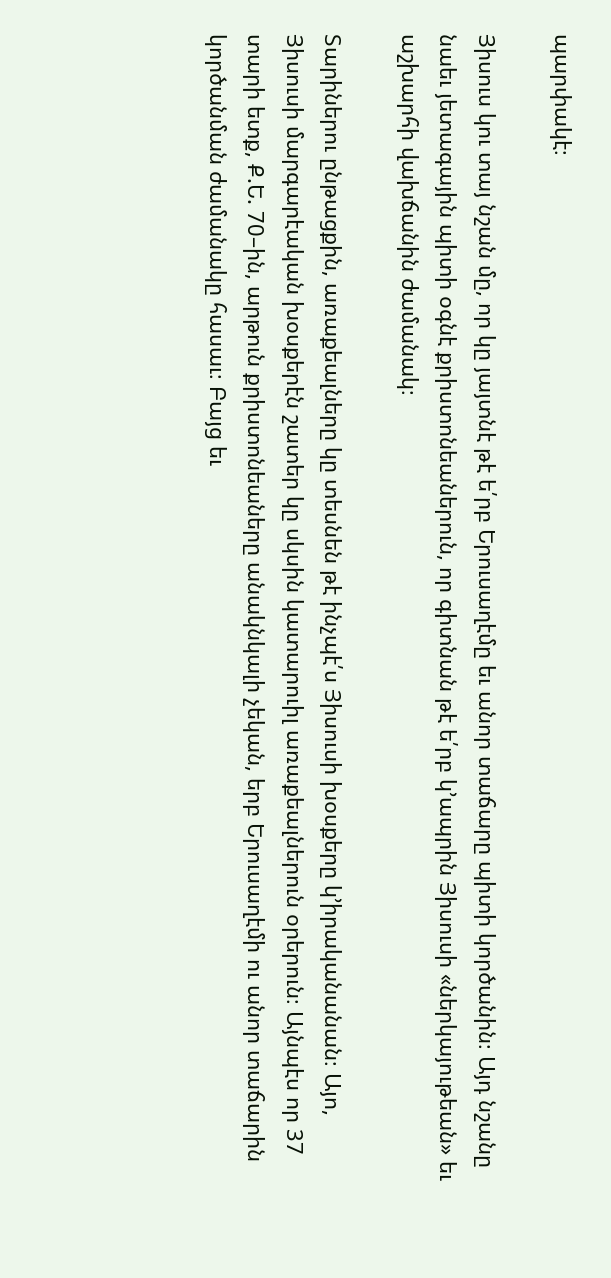պարփակէ։

Յիսուս կու տայ նշան մը, որ կը յայտնէ թէ ե՛րբ Երուսաղէմը եւ անոր տաճարը պիտի կործանին։ Այդ նշանը նաեւ յետագային պիտի օգնէ քրիստոնեաներուն, որ գիտնան թէ ե՛րբ կ’ապրին Յիսուսի «ներկայութեան» եւ աշխարհի վախճանին ժամանակ։

Տարիներու ընթացքին, առաքեալները կը տեսնեն թէ ինչպէ՛ս Յիսուսի խօսքերը կ’իրականանան։ Այո, Յիսուսի մարգարէական խօսքերէն շատեր կը սկսին կատարուիլ առաքեալներուն օրերուն։ Այնպէս որ 37 տարի ետք, Ք.Ե. 70–ին, արթուն քրիստոնեաները անակնկալի չեկան, երբ Երուսաղէմի ու անոր տաճարին կործանման ժամանակը հասաւ։ Բայց եւ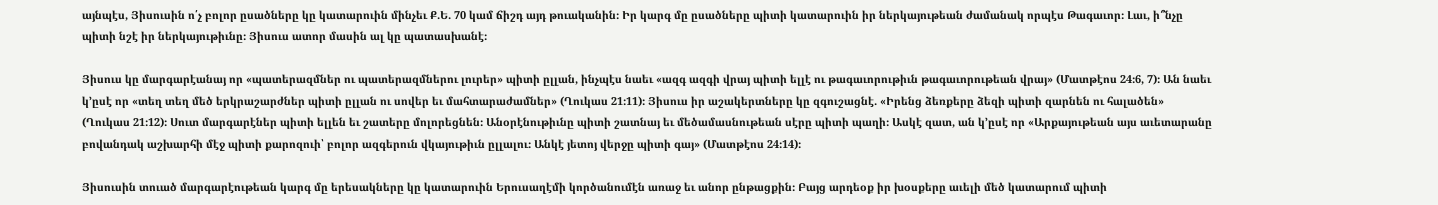այնպէս, Յիսուսին ո՛չ բոլոր ըսածները կը կատարուին մինչեւ Ք.Ե. 70 կամ ճիշդ այդ թուականին։ Իր կարգ մը ըսածները պիտի կատարուին իր ներկայութեան ժամանակ որպէս Թագաւոր։ Լաւ, ի՞նչը պիտի նշէ իր ներկայութիւնը։ Յիսուս ատոր մասին ալ կը պատասխանէ։

Յիսուս կը մարգարէանայ որ «պատերազմներ ու պատերազմներու լուրեր» պիտի ըլլան, ինչպէս նաեւ «ազգ ազգի վրայ պիտի ելլէ ու թագաւորութիւն թագաւորութեան վրայ» (Մատթէոս 24։6, 7)։ Ան նաեւ կ’ըսէ որ «տեղ տեղ մեծ երկրաշարժներ պիտի ըլլան ու սովեր եւ մահտարաժամներ» (Ղուկաս 21։11)։ Յիսուս իր աշակերտները կը զգուշացնէ. «Իրենց ձեռքերը ձեզի պիտի զարնեն ու հալածեն» (Ղուկաս 21։12)։ Սուտ մարգարէներ պիտի ելլեն եւ շատերը մոլորեցնեն։ Անօրէնութիւնը պիտի շատնայ եւ մեծամասնութեան սէրը պիտի պաղի։ Ասկէ զատ, ան կ’ըսէ որ «Արքայութեան այս աւետարանը բովանդակ աշխարհի մէջ պիտի քարոզուի՝ բոլոր ազգերուն վկայութիւն ըլլալու։ Անկէ յետոյ վերջը պիտի գայ» (Մատթէոս 24։14)։

Յիսուսին տուած մարգարէութեան կարգ մը երեսակները կը կատարուին Երուսաղէմի կործանումէն առաջ եւ անոր ընթացքին։ Բայց արդեօք իր խօսքերը աւելի մեծ կատարում պիտի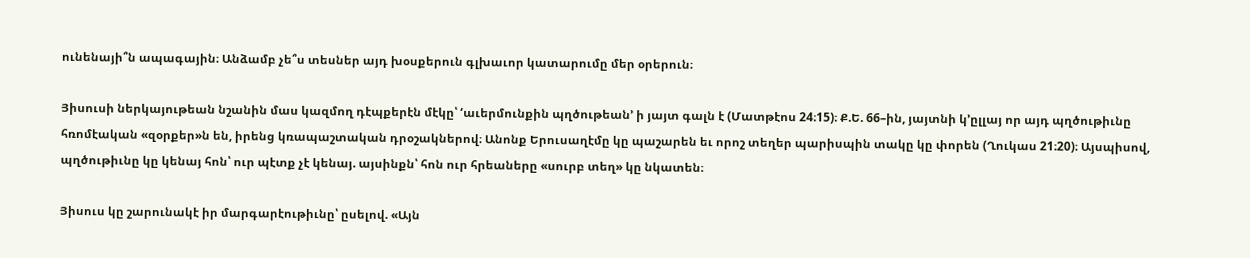ունենայի՞ն ապագային։ Անձամբ չե՞ս տեսներ այդ խօսքերուն գլխաւոր կատարումը մեր օրերուն։

Յիսուսի ներկայութեան նշանին մաս կազմող դէպքերէն մէկը՝ ‘աւերմունքին պղծութեան’ ի յայտ գալն է (Մատթէոս 24։15)։ Ք.Ե. 66–ին, յայտնի կ’ըլլայ որ այդ պղծութիւնը հռոմէական «զօրքեր»ն են, իրենց կռապաշտական դրօշակներով։ Անոնք Երուսաղէմը կը պաշարեն եւ որոշ տեղեր պարիսպին տակը կը փորեն (Ղուկաս 21։20)։ Այսպիսով, պղծութիւնը կը կենայ հոն՝ ուր պէտք չէ կենայ. այսինքն՝ հոն ուր հրեաները «սուրբ տեղ» կը նկատեն։

Յիսուս կը շարունակէ իր մարգարէութիւնը՝ ըսելով. «Այն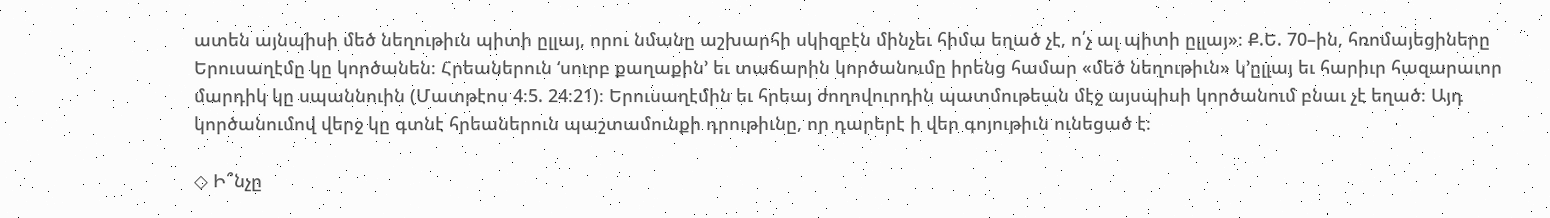ատեն այնպիսի մեծ նեղութիւն պիտի ըլլայ, որու նմանը աշխարհի սկիզբէն մինչեւ հիմա եղած չէ, ո՛չ ալ պիտի ըլլայ»։ Ք.Ե. 70–ին, հռոմայեցիները Երուսաղէմը կը կործանեն։ Հրեաներուն ‘սուրբ քաղաքին’ եւ տաճարին կործանումը իրենց համար «մեծ նեղութիւն» կ’ըլլայ եւ հարիւր հազարաւոր մարդիկ կը սպաննուին (Մատթէոս 4։5. 24։21)։ Երուսաղէմին եւ հրեայ ժողովուրդին պատմութեան մէջ այսպիսի կործանում բնաւ չէ եղած։ Այդ կործանումով վերջ կը գտնէ հրեաներուն պաշտամունքի դրութիւնը, որ դարերէ ի վեր գոյութիւն ունեցած է։

◇ Ի՞նչը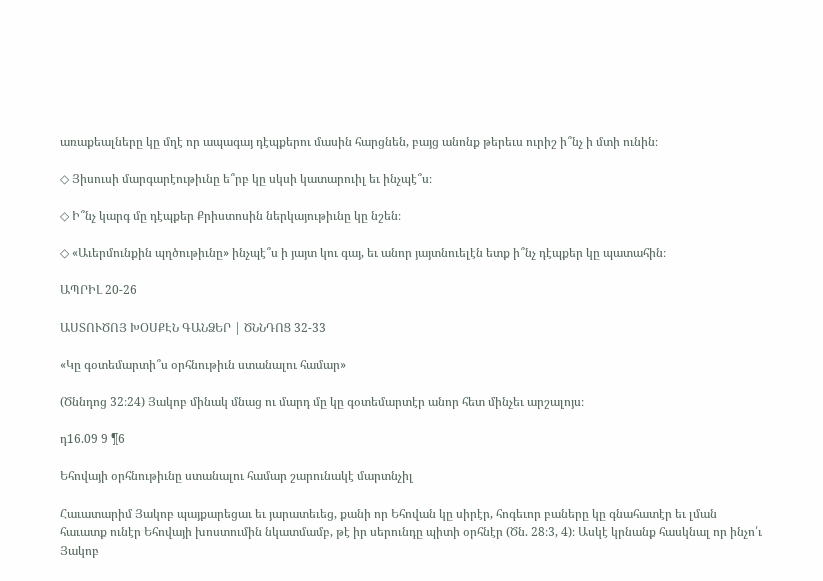առաքեալները կը մղէ որ ապագայ դէպքերու մասին հարցնեն, բայց անոնք թերեւս ուրիշ ի՞նչ ի մտի ունին։

◇ Յիսուսի մարգարէութիւնը ե՞րբ կը սկսի կատարուիլ եւ ինչպէ՞ս։

◇ Ի՞նչ կարգ մը դէպքեր Քրիստոսին ներկայութիւնը կը նշեն։

◇ «Աւերմունքին պղծութիւնը» ինչպէ՞ս ի յայտ կու գայ, եւ անոր յայտնուելէն ետք ի՞նչ դէպքեր կը պատահին։

ԱՊՐԻԼ 20-26

ԱՍՏՈՒԾՈՅ ԽՕՍՔԷՆ ԳԱՆՁԵՐ | ԾՆՆԴՈՑ 32-33

«Կը գօտեմարտի՞ս օրհնութիւն ստանալու համար»

(Ծննդոց 32։24) Յակոբ մինակ մնաց ու մարդ մը կը գօտեմարտէր անոր հետ մինչեւ արշալոյս։

դ16.09 9 ¶6

Եհովայի օրհնութիւնը ստանալու համար շարունակէ մարտնչիլ

Հաւատարիմ Յակոբ պայքարեցաւ եւ յարատեւեց, քանի որ Եհովան կը սիրէր, հոգեւոր բաները կը գնահատէր եւ լման հաւատք ունէր Եհովայի խոստումին նկատմամբ, թէ իր սերունդը պիտի օրհնէր (Ծն. 28։3, 4)։ Ասկէ կրնանք հասկնալ որ ինչո՛ւ Յակոբ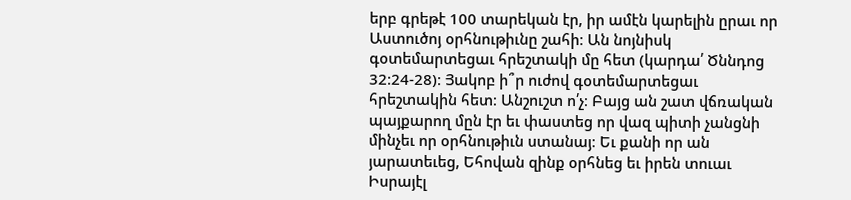երբ գրեթէ 100 տարեկան էր, իր ամէն կարելին ըրաւ որ Աստուծոյ օրհնութիւնը շահի։ Ան նոյնիսկ գօտեմարտեցաւ հրեշտակի մը հետ (կարդա՛ Ծննդոց 32։24-28)։ Յակոբ ի՞ր ուժով գօտեմարտեցաւ հրեշտակին հետ։ Անշուշտ ո՛չ։ Բայց ան շատ վճռական պայքարող մըն էր եւ փաստեց որ վազ պիտի չանցնի մինչեւ որ օրհնութիւն ստանայ։ Եւ քանի որ ան յարատեւեց, Եհովան զինք օրհնեց եւ իրեն տուաւ Իսրայէլ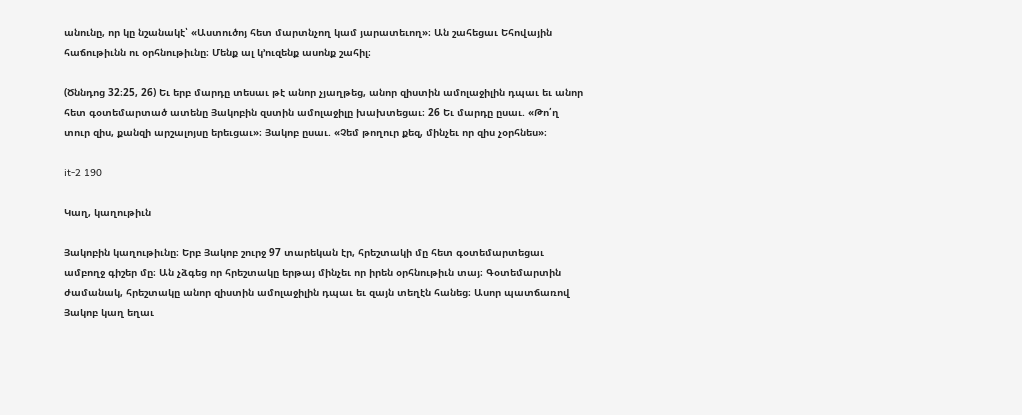անունը, որ կը նշանակէ՝ «Աստուծոյ հետ մարտնչող կամ յարատեւող»։ Ան շահեցաւ Եհովային հաճութիւնն ու օրհնութիւնը։ Մենք ալ կ’ուզենք ասոնք շահիլ։

(Ծննդոց 32։25, 26) Եւ երբ մարդը տեսաւ թէ անոր չյաղթեց, անոր զիստին ամոլաջիլին դպաւ եւ անոր հետ գօտեմարտած ատենը Յակոբին զստին ամոլաջիլը խախտեցաւ։ 26 Եւ մարդը ըսաւ. «Թո՛ղ տուր զիս, քանզի արշալոյսը երեւցաւ»։ Յակոբ ըսաւ. «Չեմ թողուր քեզ, մինչեւ որ զիս չօրհնես»։

it-2 190

Կաղ, կաղութիւն

Յակոբին կաղութիւնը։ Երբ Յակոբ շուրջ 97 տարեկան էր, հրեշտակի մը հետ գօտեմարտեցաւ ամբողջ գիշեր մը։ Ան չձգեց որ հրեշտակը երթայ մինչեւ որ իրեն օրհնութիւն տայ։ Գօտեմարտին ժամանակ, հրեշտակը անոր զիստին ամոլաջիլին դպաւ եւ զայն տեղէն հանեց։ Ասոր պատճառով Յակոբ կաղ եղաւ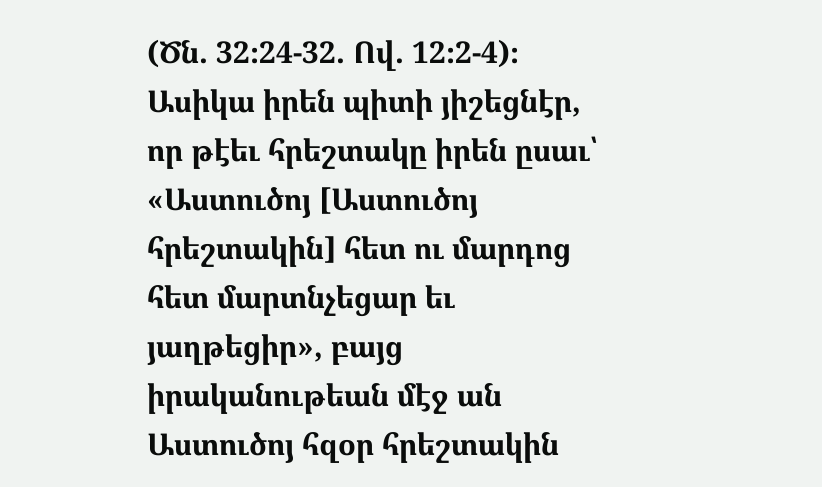(Ծն. 32։24-32. Ով. 12։2-4)։ Ասիկա իրեն պիտի յիշեցնէր, որ թէեւ հրեշտակը իրեն ըսաւ՝ «Աստուծոյ [Աստուծոյ հրեշտակին] հետ ու մարդոց հետ մարտնչեցար եւ յաղթեցիր», բայց իրականութեան մէջ ան Աստուծոյ հզօր հրեշտակին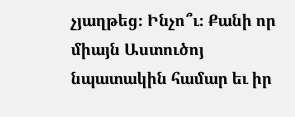չյաղթեց։ Ինչո՞ւ։ Քանի որ միայն Աստուծոյ նպատակին համար եւ իր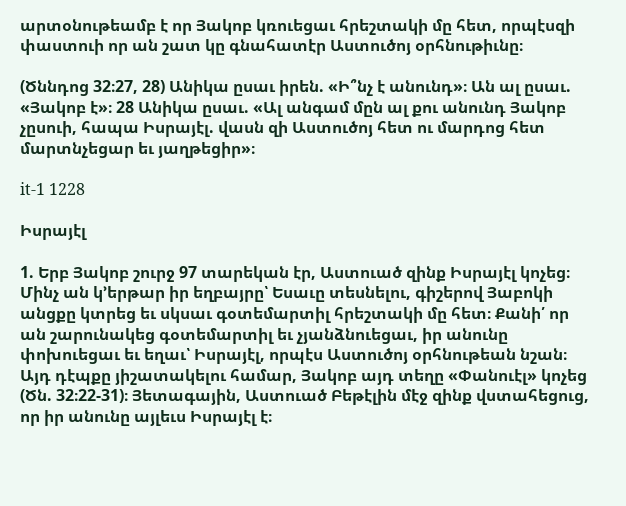արտօնութեամբ է որ Յակոբ կռուեցաւ հրեշտակի մը հետ, որպէսզի փաստուի որ ան շատ կը գնահատէր Աստուծոյ օրհնութիւնը։

(Ծննդոց 32։27, 28) Անիկա ըսաւ իրեն. «Ի՞նչ է անունդ»։ Ան ալ ըսաւ. «Յակոբ է»։ 28 Անիկա ըսաւ. «Ալ անգամ մըն ալ քու անունդ Յակոբ չըսուի, հապա Իսրայէլ. վասն զի Աստուծոյ հետ ու մարդոց հետ մարտնչեցար եւ յաղթեցիր»։

it-1 1228

Իսրայէլ

1. Երբ Յակոբ շուրջ 97 տարեկան էր, Աստուած զինք Իսրայէլ կոչեց։ Մինչ ան կ’երթար իր եղբայրը՝ Եսաւը տեսնելու, գիշերով Յաբոկի անցքը կտրեց եւ սկսաւ գօտեմարտիլ հրեշտակի մը հետ։ Քանի՛ որ ան շարունակեց գօտեմարտիլ եւ չյանձնուեցաւ, իր անունը փոխուեցաւ եւ եղաւ՝ Իսրայէլ, որպէս Աստուծոյ օրհնութեան նշան։ Այդ դէպքը յիշատակելու համար, Յակոբ այդ տեղը «Փանուէլ» կոչեց (Ծն. 32։22-31)։ Յետագային, Աստուած Բեթէլին մէջ զինք վստահեցուց, որ իր անունը այլեւս Իսրայէլ է։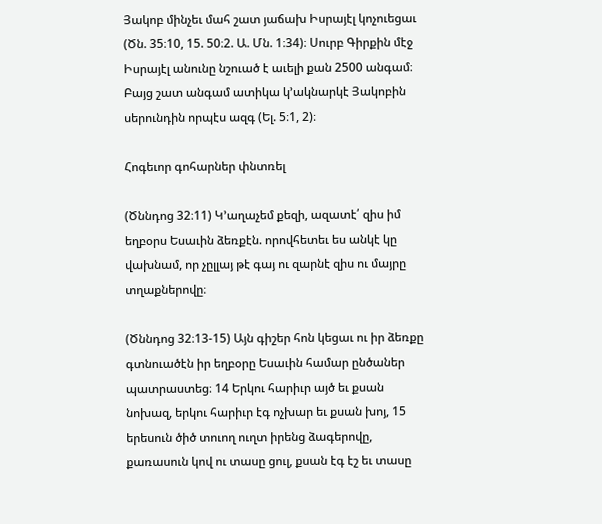Յակոբ մինչեւ մահ շատ յաճախ Իսրայէլ կոչուեցաւ (Ծն. 35։10, 15. 50։2. Ա. Մն. 1։34)։ Սուրբ Գիրքին մէջ Իսրայէլ անունը նշուած է աւելի քան 2500 անգամ։ Բայց շատ անգամ ատիկա կ’ակնարկէ Յակոբին սերունդին որպէս ազգ (Ել. 5։1, 2)։

Հոգեւոր գոհարներ փնտռել

(Ծննդոց 32։11) Կ’աղաչեմ քեզի, ազատէ՛ զիս իմ եղբօրս Եսաւին ձեռքէն. որովհետեւ ես անկէ կը վախնամ, որ չըլլայ թէ գայ ու զարնէ զիս ու մայրը տղաքներովը։

(Ծննդոց 32։13-15) Այն գիշեր հոն կեցաւ ու իր ձեռքը գտնուածէն իր եղբօրը Եսաւին համար ընծաներ պատրաստեց։ 14 Երկու հարիւր այծ եւ քսան նոխազ, երկու հարիւր էգ ոչխար եւ քսան խոյ, 15 երեսուն ծիծ տուող ուղտ իրենց ձագերովը, քառասուն կով ու տասը ցուլ, քսան էգ էշ եւ տասը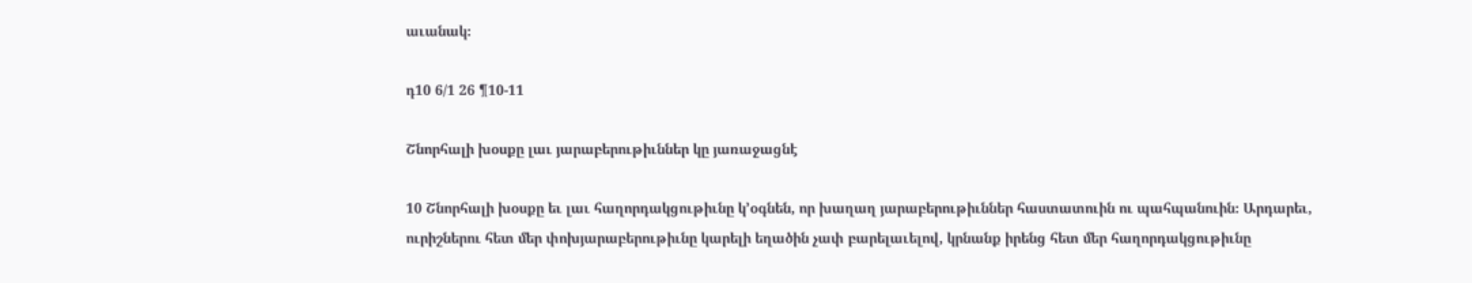աւանակ։

դ10 6/1 26 ¶10-11

Շնորհալի խօսքը լաւ յարաբերութիւններ կը յառաջացնէ

10 Շնորհալի խօսքը եւ լաւ հաղորդակցութիւնը կ’օգնեն, որ խաղաղ յարաբերութիւններ հաստատուին ու պահպանուին։ Արդարեւ, ուրիշներու հետ մեր փոխյարաբերութիւնը կարելի եղածին չափ բարելաւելով, կրնանք իրենց հետ մեր հաղորդակցութիւնը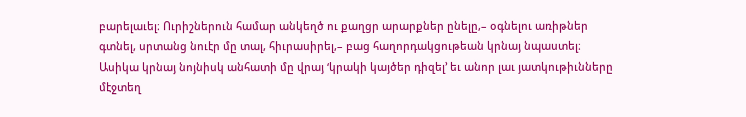բարելաւել։ Ուրիշներուն համար անկեղծ ու քաղցր արարքներ ընելը,– օգնելու առիթներ գտնել, սրտանց նուէր մը տալ, հիւրասիրել,– բաց հաղորդակցութեան կրնայ նպաստել։ Ասիկա կրնայ նոյնիսկ անհատի մը վրայ ‘կրակի կայծեր դիզել’ եւ անոր լաւ յատկութիւնները մէջտեղ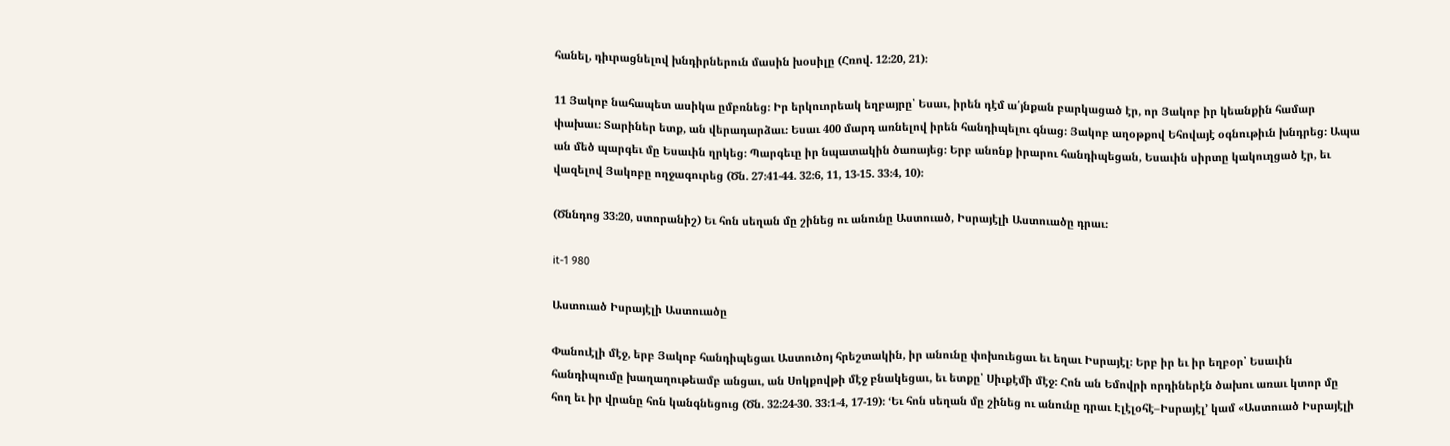հանել, դիւրացնելով խնդիրներուն մասին խօսիլը (Հռով. 12։20, 21)։

11 Յակոբ նահապետ ասիկա ըմբռնեց։ Իր երկուորեակ եղբայրը՝ Եսաւ, իրեն դէմ ա՛յնքան բարկացած էր, որ Յակոբ իր կեանքին համար փախաւ։ Տարիներ ետք, ան վերադարձաւ։ Եսաւ 400 մարդ առնելով իրեն հանդիպելու գնաց։ Յակոբ աղօթքով Եհովայէ օգնութիւն խնդրեց։ Ապա ան մեծ պարգեւ մը Եսաւին ղրկեց։ Պարգեւը իր նպատակին ծառայեց։ Երբ անոնք իրարու հանդիպեցան, Եսաւին սիրտը կակուղցած էր, եւ վազելով Յակոբը ողջագուրեց (Ծն. 27։41-44. 32։6, 11, 13-15. 33։4, 10)։

(Ծննդոց 33։20, ստորանիշ) Եւ հոն սեղան մը շինեց ու անունը Աստուած, Իսրայէլի Աստուածը դրաւ։

it-1 980

Աստուած Իսրայէլի Աստուածը

Փանուէլի մէջ, երբ Յակոբ հանդիպեցաւ Աստուծոյ հրեշտակին, իր անունը փոխուեցաւ եւ եղաւ Իսրայէլ։ Երբ իր եւ իր եղբօր՝ Եսաւին հանդիպումը խաղաղութեամբ անցաւ, ան Սոկքովթի մէջ բնակեցաւ, եւ ետքը՝ Սիւքէմի մէջ։ Հոն ան Եմովրի որդիներէն ծախու առաւ կտոր մը հող եւ իր վրանը հոն կանգնեցուց (Ծն. 32։24-30. 33։1-4, 17-19)։ ‘Եւ հոն սեղան մը շինեց ու անունը դրաւ Էլէլօհէ–Իսրայէլ’ կամ «Աստուած Իսրայէլի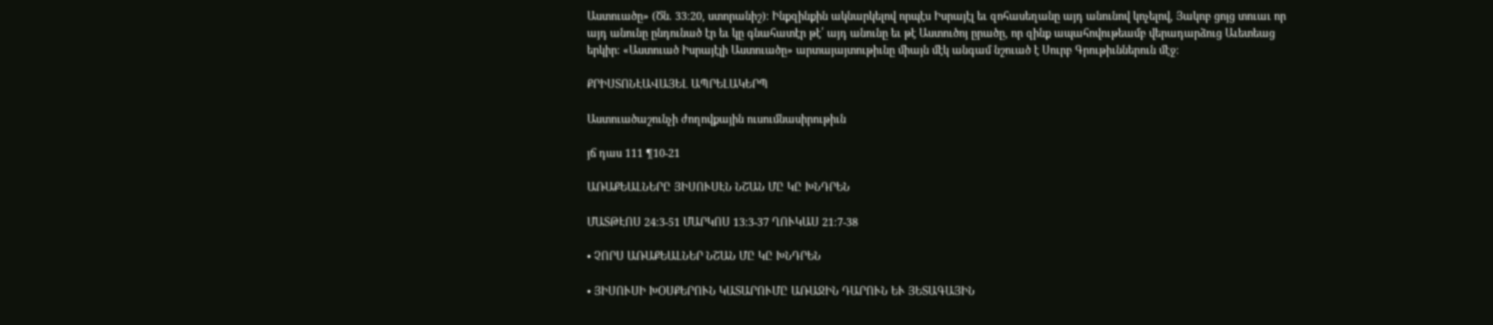Աստուածը» (Ծն. 33։20, ստորանիշ)։ Ինքզինքին ակնարկելով որպէս Իսրայէլ եւ զոհասեղանը այդ անունով կոչելով, Յակոբ ցոյց տուաւ որ այդ անունը ընդունած էր եւ կը գնահատէր թէ՛ այդ անունը եւ թէ Աստուծոյ ըրածը, որ զինք ապահովութեամբ վերադարձուց Աւետեաց երկիր։ «Աստուած Իսրայէլի Աստուածը» արտայայտութիւնը միայն մէկ անգամ նշուած է Սուրբ Գրութիւններուն մէջ։

ՔՐԻՍՏՈՆԷԱՎԱՅԵԼ ԱՊՐԵԼԱԿԵՐՊ

Աստուածաշունչի ժողովքային ուսումնասիրութիւն

յճ դաս 111 ¶10-21

ԱՌԱՔԵԱԼՆԵՐԸ ՅԻՍՈՒՍԷՆ ՆՇԱՆ ՄԸ ԿԸ ԽՆԴՐԵՆ

ՄԱՏԹԷՈՍ 24։3-51 ՄԱՐԿՈՍ 13։3-37 ՂՈՒԿԱՍ 21։7-38

• ՉՈՐՍ ԱՌԱՔԵԱԼՆԵՐ ՆՇԱՆ ՄԸ ԿԸ ԽՆԴՐԵՆ

• ՅԻՍՈՒՍԻ ԽՕՍՔԵՐՈՒՆ ԿԱՏԱՐՈՒՄԸ ԱՌԱՋԻՆ ԴԱՐՈՒՆ ԵՒ ՅԵՏԱԳԱՅԻՆ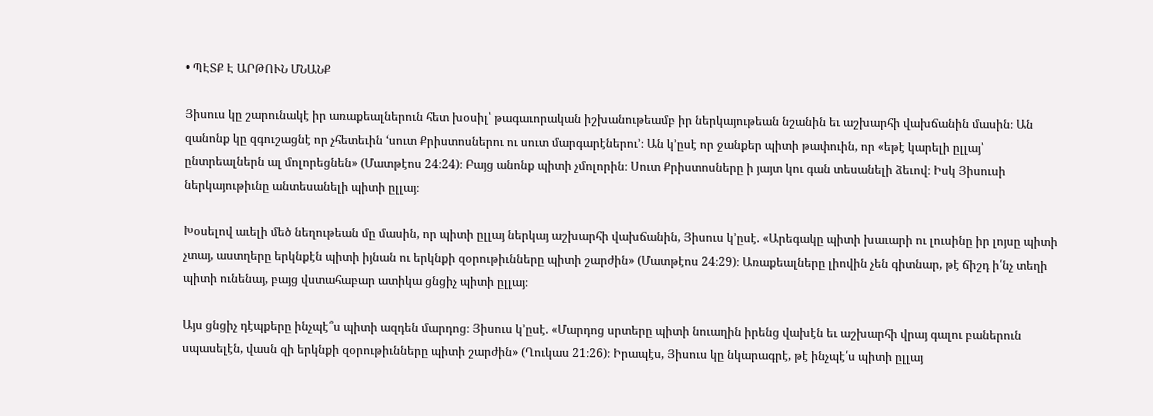• ՊԷՏՔ Է ԱՐԹՈՒՆ ՄՆԱՆՔ

Յիսուս կը շարունակէ իր առաքեալներուն հետ խօսիլ՝ թագաւորական իշխանութեամբ իր ներկայութեան նշանին եւ աշխարհի վախճանին մասին։ Ան զանոնք կը զգուշացնէ որ չհետեւին ‘սուտ Քրիստոսներու ու սուտ մարգարէներու’։ Ան կ’ըսէ որ ջանքեր պիտի թափուին, որ «եթէ կարելի ըլլայ՝ ընտրեալներն ալ մոլորեցնեն» (Մատթէոս 24։24)։ Բայց անոնք պիտի չմոլորին։ Սուտ Քրիստոսները ի յայտ կու գան տեսանելի ձեւով։ Իսկ Յիսուսի ներկայութիւնը անտեսանելի պիտի ըլլայ։

Խօսելով աւելի մեծ նեղութեան մը մասին, որ պիտի ըլլայ ներկայ աշխարհի վախճանին, Յիսուս կ’ըսէ. «Արեգակը պիտի խաւարի ու լուսինը իր լոյսը պիտի չտայ, աստղերը երկնքէն պիտի իյնան ու երկնքի զօրութիւնները պիտի շարժին» (Մատթէոս 24։29)։ Առաքեալները լիովին չեն գիտնար, թէ ճիշդ ի՛նչ տեղի պիտի ունենայ, բայց վստահաբար ատիկա ցնցիչ պիտի ըլլայ։

Այս ցնցիչ դէպքերը ինչպէ՞ս պիտի ազդեն մարդոց։ Յիսուս կ’ըսէ. «Մարդոց սրտերը պիտի նուաղին իրենց վախէն եւ աշխարհի վրայ գալու բաներուն սպասելէն, վասն զի երկնքի զօրութիւնները պիտի շարժին» (Ղուկաս 21։26)։ Իրապէս, Յիսուս կը նկարագրէ, թէ ինչպէ՛ս պիտի ըլլայ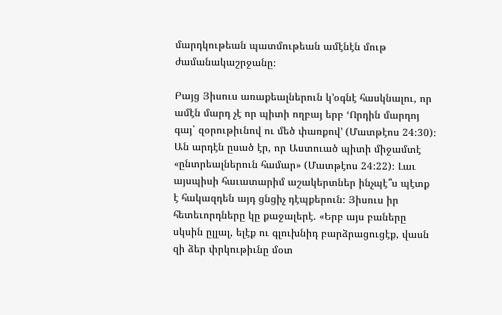մարդկութեան պատմութեան ամէնէն մութ ժամանակաշրջանը։

Բայց Յիսուս առաքեալներուն կ’օգնէ հասկնալու, որ ամէն մարդ չէ որ պիտի ողբայ երբ ‘Որդին մարդոյ գայ՝ զօրութիւնով ու մեծ փառքով’ (Մատթէոս 24։30)։ Ան արդէն ըսած էր, որ Աստուած պիտի միջամտէ «ընտրեալներուն համար» (Մատթէոս 24։22)։ Լաւ այսպիսի հաւատարիմ աշակերտներ ինչպէ՞ս պէտք է հակազդեն այդ ցնցիչ դէպքերուն։ Յիսուս իր հետեւորդները կը քաջալերէ. «Երբ այս բաները սկսին ըլլալ, ելէք ու գլուխնիդ բարձրացուցէք, վասն զի ձեր փրկութիւնը մօտ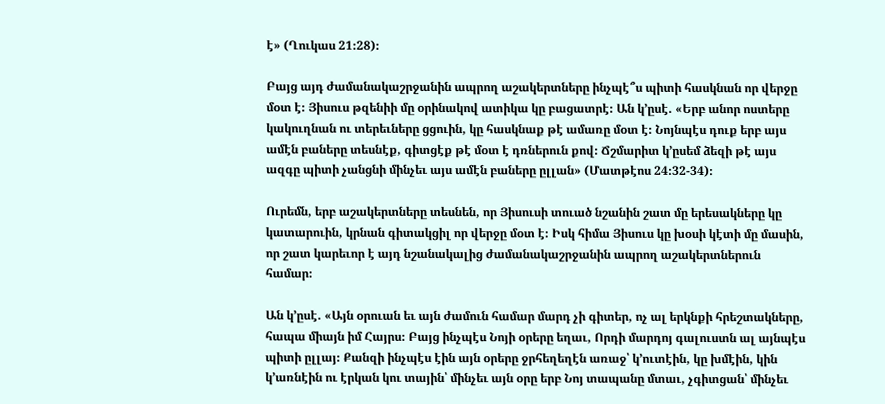է» (Ղուկաս 21։28)։

Բայց այդ ժամանակաշրջանին ապրող աշակերտները ինչպէ՞ս պիտի հասկնան որ վերջը մօտ է։ Յիսուս թզենիի մը օրինակով ատիկա կը բացատրէ։ Ան կ’ըսէ. «Երբ անոր ոստերը կակուղնան ու տերեւները ցցուին, կը հասկնաք թէ ամառը մօտ է։ Նոյնպէս դուք երբ այս ամէն բաները տեսնէք, գիտցէք թէ մօտ է դռներուն քով։ Ճշմարիտ կ’ըսեմ ձեզի թէ այս ազգը պիտի չանցնի մինչեւ այս ամէն բաները ըլլան» (Մատթէոս 24։32-34)։

Ուրեմն, երբ աշակերտները տեսնեն, որ Յիսուսի տուած նշանին շատ մը երեսակները կը կատարուին, կրնան գիտակցիլ որ վերջը մօտ է։ Իսկ հիմա Յիսուս կը խօսի կէտի մը մասին, որ շատ կարեւոր է այդ նշանակալից ժամանակաշրջանին ապրող աշակերտներուն համար։

Ան կ’ըսէ. «Այն օրուան եւ այն ժամուն համար մարդ չի գիտեր, ոչ ալ երկնքի հրեշտակները, հապա միայն իմ Հայրս։ Բայց ինչպէս Նոյի օրերը եղաւ, Որդի մարդոյ գալուստն ալ այնպէս պիտի ըլլայ։ Քանզի ինչպէս էին այն օրերը ջրհեղեղէն առաջ՝ կ’ուտէին, կը խմէին, կին կ’առնէին ու էրկան կու տային՝ մինչեւ այն օրը երբ Նոյ տապանը մտաւ, չգիտցան՝ մինչեւ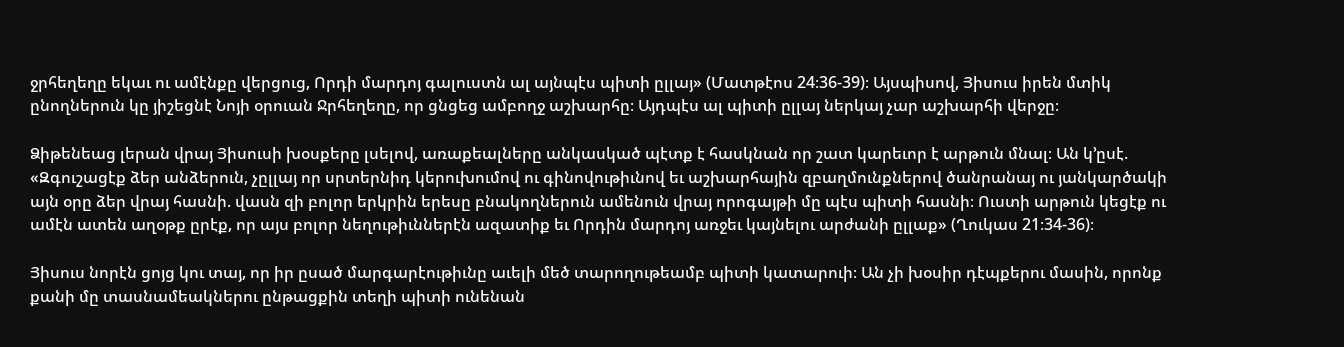ջրհեղեղը եկաւ ու ամէնքը վերցուց, Որդի մարդոյ գալուստն ալ այնպէս պիտի ըլլայ» (Մատթէոս 24։36-39)։ Այսպիսով, Յիսուս իրեն մտիկ ընողներուն կը յիշեցնէ Նոյի օրուան Ջրհեղեղը, որ ցնցեց ամբողջ աշխարհը։ Այդպէս ալ պիտի ըլլայ ներկայ չար աշխարհի վերջը։

Ձիթենեաց լերան վրայ Յիսուսի խօսքերը լսելով, առաքեալները անկասկած պէտք է հասկնան որ շատ կարեւոր է արթուն մնալ։ Ան կ’ըսէ. «Զգուշացէք ձեր անձերուն, չըլլայ որ սրտերնիդ կերուխումով ու գինովութիւնով եւ աշխարհային զբաղմունքներով ծանրանայ ու յանկարծակի այն օրը ձեր վրայ հասնի. վասն զի բոլոր երկրին երեսը բնակողներուն ամենուն վրայ որոգայթի մը պէս պիտի հասնի։ Ուստի արթուն կեցէք ու ամէն ատեն աղօթք ըրէք, որ այս բոլոր նեղութիւններէն ազատիք եւ Որդին մարդոյ առջեւ կայնելու արժանի ըլլաք» (Ղուկաս 21։34-36)։

Յիսուս նորէն ցոյց կու տայ, որ իր ըսած մարգարէութիւնը աւելի մեծ տարողութեամբ պիտի կատարուի։ Ան չի խօսիր դէպքերու մասին, որոնք քանի մը տասնամեակներու ընթացքին տեղի պիտի ունենան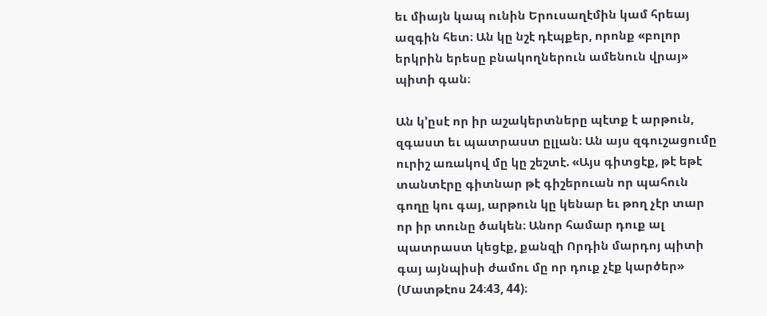եւ միայն կապ ունին Երուսաղէմին կամ հրեայ ազգին հետ։ Ան կը նշէ դէպքեր, որոնք «բոլոր երկրին երեսը բնակողներուն ամենուն վրայ» պիտի գան։

Ան կ’ըսէ որ իր աշակերտները պէտք է արթուն, զգաստ եւ պատրաստ ըլլան։ Ան այս զգուշացումը ուրիշ առակով մը կը շեշտէ. «Այս գիտցէք, թէ եթէ տանտէրը գիտնար թէ գիշերուան որ պահուն գողը կու գայ, արթուն կը կենար եւ թող չէր տար որ իր տունը ծակեն։ Անոր համար դուք ալ պատրաստ կեցէք, քանզի Որդին մարդոյ պիտի գայ այնպիսի ժամու մը որ դուք չէք կարծեր» (Մատթէոս 24։43, 44)։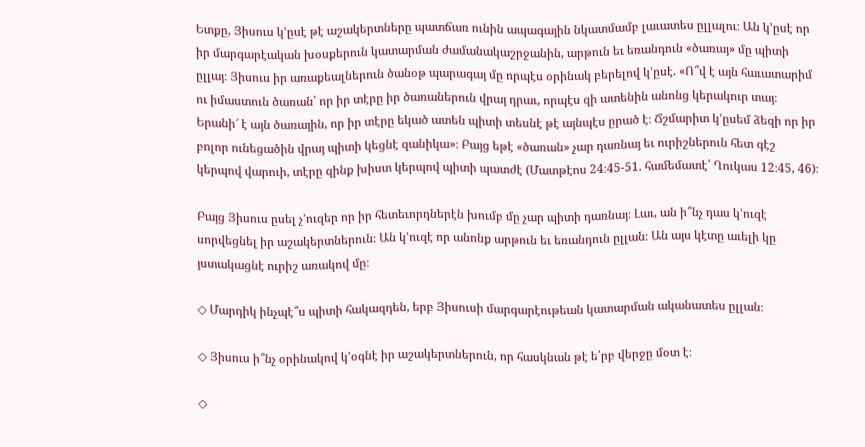Ետքը, Յիսուս կ’ըսէ թէ աշակերտները պատճառ ունին ապագային նկատմամբ լաւատես ըլլալու։ Ան կ’ըսէ որ իր մարգարէական խօսքերուն կատարման ժամանակաշրջանին, արթուն եւ եռանդուն «ծառայ» մը պիտի ըլլայ։ Յիսուս իր առաքեալներուն ծանօթ պարագայ մը որպէս օրինակ բերելով կ’ըսէ. «Ո՞վ է այն հաւատարիմ ու իմաստուն ծառան՝ որ իր տէրը իր ծառաներուն վրայ դրաւ, որպէս զի ատենին անոնց կերակուր տայ։ Երանի՜ է այն ծառային, որ իր տէրը եկած ատեն պիտի տեսնէ թէ այնպէս ըրած է։ Ճշմարիտ կ’ըսեմ ձեզի որ իր բոլոր ունեցածին վրայ պիտի կեցնէ զանիկա»։ Բայց եթէ «ծառան» չար դառնայ եւ ուրիշներուն հետ գէշ կերպով վարուի, տէրը զինք խիստ կերպով պիտի պատժէ (Մատթէոս 24։45-51. համեմատէ՛ Ղուկաս 12։45, 46)։

Բայց Յիսուս ըսել չ’ուզեր որ իր հետեւորդներէն խումբ մը չար պիտի դառնայ։ Լաւ, ան ի՞նչ դաս կ’ուզէ սորվեցնել իր աշակերտներուն։ Ան կ’ուզէ որ անոնք արթուն եւ եռանդուն ըլլան։ Ան այս կէտը աւելի կը յստակացնէ ուրիշ առակով մը։

◇ Մարդիկ ինչպէ՞ս պիտի հակազդեն, երբ Յիսուսի մարգարէութեան կատարման ականատես ըլլան։

◇ Յիսուս ի՞նչ օրինակով կ’օգնէ իր աշակերտներուն, որ հասկնան թէ ե՛րբ վերջը մօտ է։

◇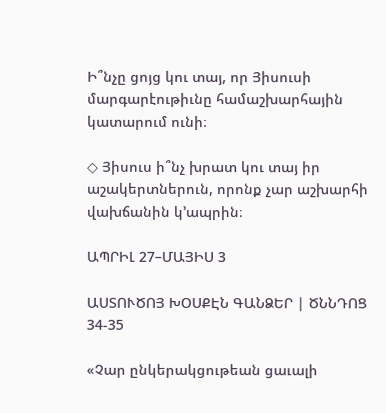Ի՞նչը ցոյց կու տայ, որ Յիսուսի մարգարէութիւնը համաշխարհային կատարում ունի։

◇ Յիսուս ի՞նչ խրատ կու տայ իր աշակերտներուն, որոնք չար աշխարհի վախճանին կ’ապրին։

ԱՊՐԻԼ 27–ՄԱՅԻՍ 3

ԱՍՏՈՒԾՈՅ ԽՕՍՔԷՆ ԳԱՆՁԵՐ | ԾՆՆԴՈՑ 34-35

«Չար ընկերակցութեան ցաւալի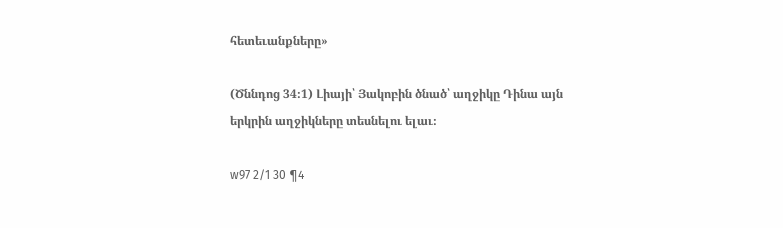հետեւանքները»

(Ծննդոց 34։1) Լիայի՝ Յակոբին ծնած՝ աղջիկը Դինա այն երկրին աղջիկները տեսնելու ելաւ։

w97 2/1 30 ¶4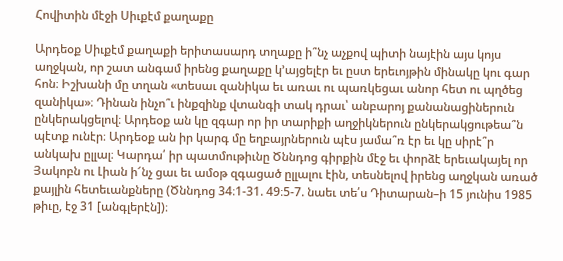Հովիտին մէջի Սիւքէմ քաղաքը

Արդեօք Սիւքէմ քաղաքի երիտասարդ տղաքը ի՞նչ աչքով պիտի նայէին այս կոյս աղջկան, որ շատ անգամ իրենց քաղաքը կ’այցելէր եւ ըստ երեւոյթին մինակը կու գար հոն։ Իշխանի մը տղան «տեսաւ զանիկա եւ առաւ ու պառկեցաւ անոր հետ ու պղծեց զանիկա»։ Դինան ինչո՞ւ ինքզինք վտանգի տակ դրաւ՝ անբարոյ քանանացիներուն ընկերակցելով։ Արդեօք ան կը զգար որ իր տարիքի աղջիկներուն ընկերակցութեա՞ն պէտք ունէր։ Արդեօք ան իր կարգ մը եղբայրներուն պէս յամա՞ռ էր եւ կը սիրէ՞ր անկախ ըլլալ։ Կարդա՛ իր պատմութիւնը Ծննդոց գիրքին մէջ եւ փորձէ երեւակայել որ Յակոբն ու Լիան ի՜նչ ցաւ եւ ամօթ զգացած ըլլալու էին, տեսնելով իրենց աղջկան առած քայլին հետեւանքները (Ծննդոց 34։1-31. 49։5-7. նաեւ տե՛ս Դիտարան–ի 15 յունիս 1985 թիւը, էջ 31 [անգլերէն])։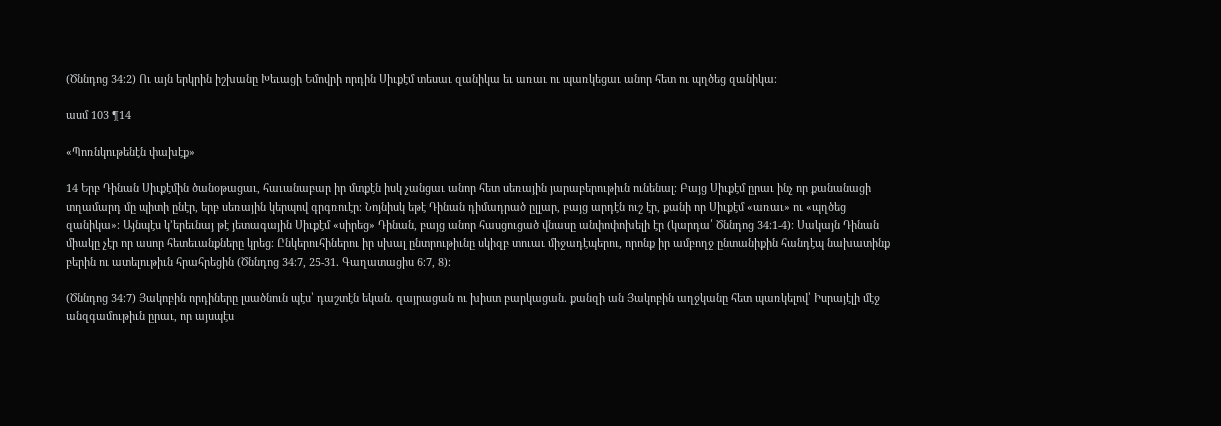(Ծննդոց 34։2) Ու այն երկրին իշխանը Խեւացի Եմովրի որդին Սիւքէմ տեսաւ զանիկա եւ առաւ ու պառկեցաւ անոր հետ ու պղծեց զանիկա։

ասմ 103 ¶14

«Պոռնկութենէն փախէք»

14 Երբ Դինան Սիւքէմին ծանօթացաւ, հաւանաբար իր մտքէն իսկ չանցաւ անոր հետ սեռային յարաբերութիւն ունենալ։ Բայց Սիւքէմ ըրաւ ինչ որ քանանացի տղամարդ մը պիտի ընէր, երբ սեռային կերպով գրգռուէր։ Նոյնիսկ եթէ Դինան դիմադրած ըլլար, բայց արդէն ուշ էր, քանի որ Սիւքէմ «առաւ» ու «պղծեց զանիկա»։ Այնպէս կ’երեւնայ թէ յետագային Սիւքէմ «սիրեց» Դինան, բայց անոր հասցուցած վնասը անփոփոխելի էր (կարդա՛ Ծննդոց 34։1-4)։ Սակայն Դինան միակը չէր որ ասոր հետեւանքները կրեց։ Ընկերուհիներու իր սխալ ընտրութիւնը սկիզբ տուաւ միջադէպերու, որոնք իր ամբողջ ընտանիքին հանդէպ նախատինք բերին ու ատելութիւն հրահրեցին (Ծննդոց 34։7, 25-31. Գաղատացիս 6։7, 8)։

(Ծննդոց 34։7) Յակոբին որդիները լսածնուն պէս՝ դաշտէն եկան. զայրացան ու խիստ բարկացան. քանզի ան Յակոբին աղջկանը հետ պառկելով՝ Իսրայէլի մէջ անզգամութիւն ըրաւ, որ այսպէս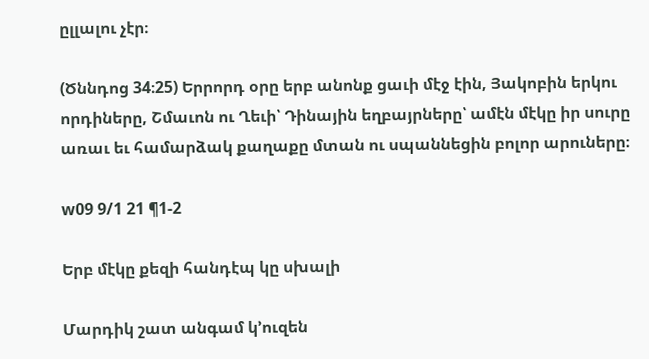ըլլալու չէր։

(Ծննդոց 34։25) Երրորդ օրը երբ անոնք ցաւի մէջ էին, Յակոբին երկու որդիները, Շմաւոն ու Ղեւի՝ Դինային եղբայրները՝ ամէն մէկը իր սուրը առաւ եւ համարձակ քաղաքը մտան ու սպաննեցին բոլոր արուները։

w09 9/1 21 ¶1-2

Երբ մէկը քեզի հանդէպ կը սխալի

Մարդիկ շատ անգամ կ’ուզեն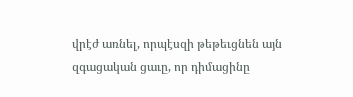վրէժ առնել, որպէսզի թեթեւցնեն այն զգացական ցաւը, որ դիմացինը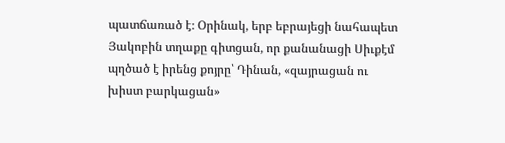պատճառած է։ Օրինակ, երբ եբրայեցի նահապետ Յակոբին տղաքը գիտցան, որ քանանացի Սիւքէմ պղծած է իրենց քոյրը՝ Դինան, «զայրացան ու խիստ բարկացան»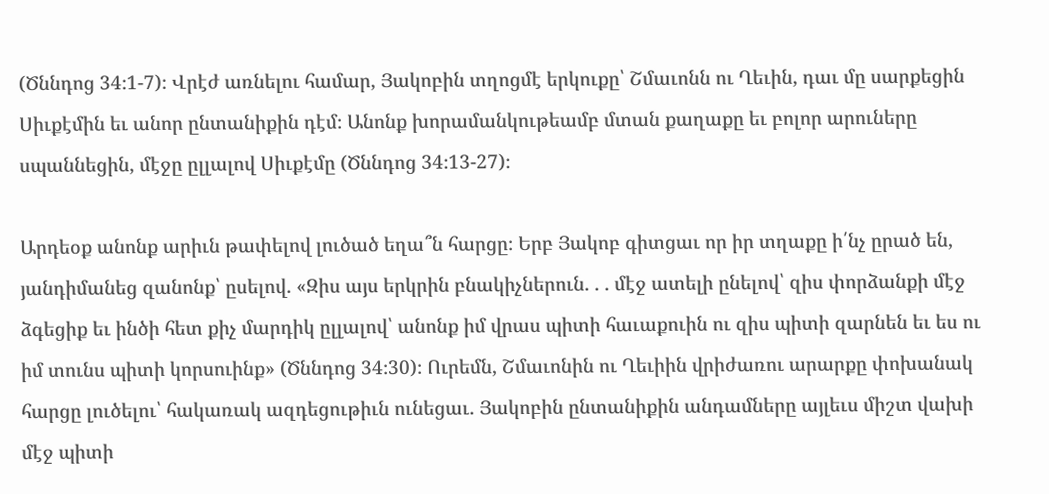(Ծննդոց 34։1-7)։ Վրէժ առնելու համար, Յակոբին տղոցմէ երկուքը՝ Շմաւոնն ու Ղեւին, դաւ մը սարքեցին Սիւքէմին եւ անոր ընտանիքին դէմ։ Անոնք խորամանկութեամբ մտան քաղաքը եւ բոլոր արուները սպաննեցին, մէջը ըլլալով Սիւքէմը (Ծննդոց 34։13-27)։

Արդեօք անոնք արիւն թափելով լուծած եղա՞ն հարցը։ Երբ Յակոբ գիտցաւ որ իր տղաքը ի՛նչ ըրած են, յանդիմանեց զանոնք՝ ըսելով. «Զիս այս երկրին բնակիչներուն. . . մէջ ատելի ընելով՝ զիս փորձանքի մէջ ձգեցիք եւ ինծի հետ քիչ մարդիկ ըլլալով՝ անոնք իմ վրաս պիտի հաւաքուին ու զիս պիտի զարնեն եւ ես ու իմ տունս պիտի կորսուինք» (Ծննդոց 34։30)։ Ուրեմն, Շմաւոնին ու Ղեւիին վրիժառու արարքը փոխանակ հարցը լուծելու՝ հակառակ ազդեցութիւն ունեցաւ. Յակոբին ընտանիքին անդամները այլեւս միշտ վախի մէջ պիտի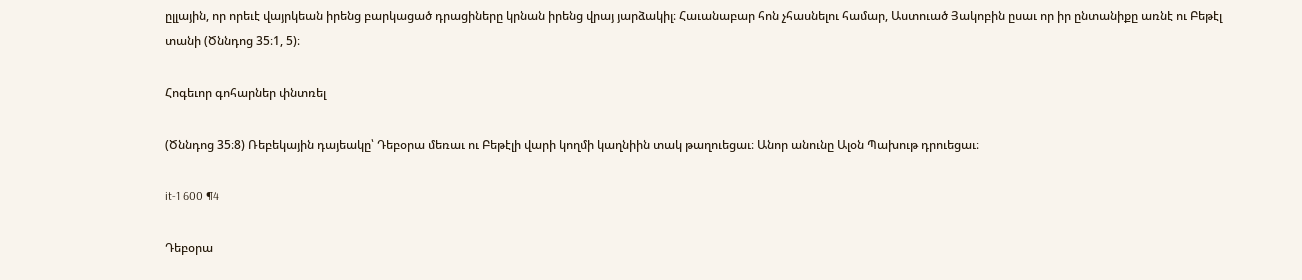ըլլային, որ որեւէ վայրկեան իրենց բարկացած դրացիները կրնան իրենց վրայ յարձակիլ։ Հաւանաբար հոն չհասնելու համար, Աստուած Յակոբին ըսաւ որ իր ընտանիքը առնէ ու Բեթէլ տանի (Ծննդոց 35։1, 5)։

Հոգեւոր գոհարներ փնտռել

(Ծննդոց 35։8) Ռեբեկային դայեակը՝ Դեբօրա մեռաւ ու Բեթէլի վարի կողմի կաղնիին տակ թաղուեցաւ։ Անոր անունը Ալօն Պախութ դրուեցաւ։

it-1 600 ¶4

Դեբօրա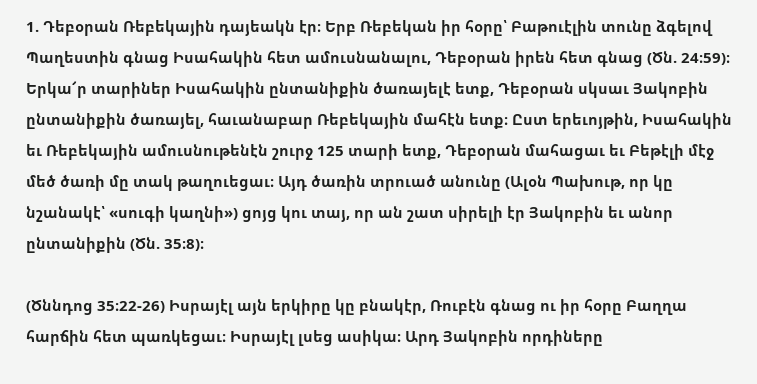1. Դեբօրան Ռեբեկային դայեակն էր։ Երբ Ռեբեկան իր հօրը՝ Բաթուէլին տունը ձգելով Պաղեստին գնաց Իսահակին հետ ամուսնանալու, Դեբօրան իրեն հետ գնաց (Ծն. 24։59)։ Երկա՜ր տարիներ Իսահակին ընտանիքին ծառայելէ ետք, Դեբօրան սկսաւ Յակոբին ընտանիքին ծառայել, հաւանաբար Ռեբեկային մահէն ետք։ Ըստ երեւոյթին, Իսահակին եւ Ռեբեկային ամուսնութենէն շուրջ 125 տարի ետք, Դեբօրան մահացաւ եւ Բեթէլի մէջ մեծ ծառի մը տակ թաղուեցաւ։ Այդ ծառին տրուած անունը (Ալօն Պախութ, որ կը նշանակէ՝ «սուգի կաղնի») ցոյց կու տայ, որ ան շատ սիրելի էր Յակոբին եւ անոր ընտանիքին (Ծն. 35։8)։

(Ծննդոց 35։22-26) Իսրայէլ այն երկիրը կը բնակէր, Ռուբէն գնաց ու իր հօրը Բաղղա հարճին հետ պառկեցաւ։ Իսրայէլ լսեց ասիկա։ Արդ Յակոբին որդիները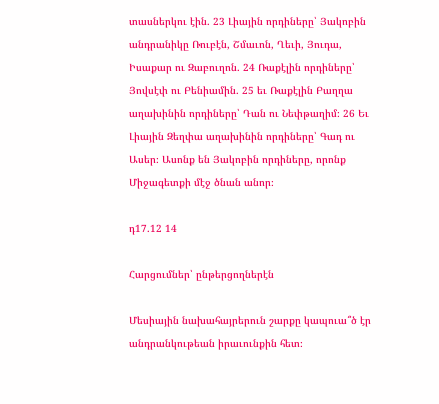տասներկու էին. 23 Լիային որդիները՝ Յակոբին անդրանիկը Ռուբէն, Շմաւոն, Ղեւի, Յուդա, Իսաքար ու Զաբուղոն. 24 Ռաքէլին որդիները՝ Յովսէփ ու Բենիամին. 25 եւ Ռաքէլին Բաղղա աղախինին որդիները՝ Դան ու Նեփթաղիմ։ 26 Եւ Լիային Զեղփա աղախինին որդիները՝ Գադ ու Ասեր։ Ասոնք են Յակոբին որդիները, որոնք Միջագետքի մէջ ծնան անոր։

դ17.12 14

Հարցումներ՝ ընթերցողներէն

Մեսիային նախահայրերուն շարքը կապուա՞ծ էր անդրանկութեան իրաւունքին հետ։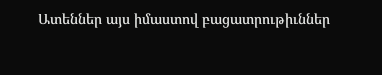Ատեններ այս իմաստով բացատրութիւններ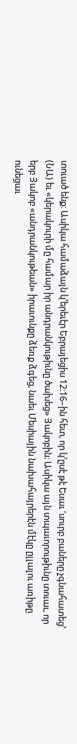տուած ենք։ Ասիկա համաձայն կ’երեւէր Եբրայեցիս 12։16–ին հետ, որ կ’ըսէ թէ Եսաւ ‘սուրբ բաները չգնահատեց’ (ՆԱ) եւ «կերակուրի մը համար իր անդրանկութիւնը ծախեց» Յակոբին։ Ասիկա այն տպաւորութիւնը տուաւ, որ երբ Յակոբ «անդրանկութեան» իրաւունքը ձեռք ձգեց, նաեւ Մեսիային նախահայրերէն մէկը ըլլալու առիթը ունեցաւ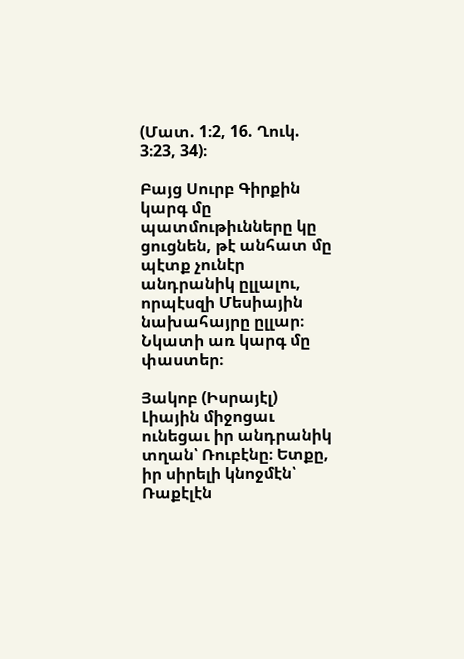(Մատ. 1։2, 16. Ղուկ. 3։23, 34)։

Բայց Սուրբ Գիրքին կարգ մը պատմութիւնները կը ցուցնեն, թէ անհատ մը պէտք չունէր անդրանիկ ըլլալու, որպէսզի Մեսիային նախահայրը ըլլար։ Նկատի առ կարգ մը փաստեր։

Յակոբ (Իսրայէլ) Լիային միջոցաւ ունեցաւ իր անդրանիկ տղան՝ Ռուբէնը։ Ետքը, իր սիրելի կնոջմէն՝ Ռաքէլէն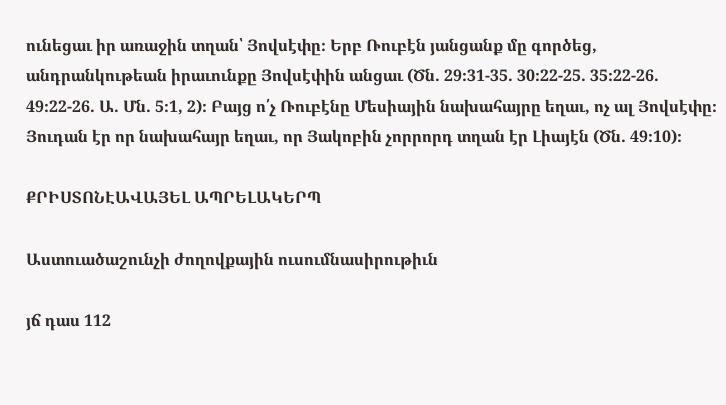ունեցաւ իր առաջին տղան՝ Յովսէփը։ Երբ Ռուբէն յանցանք մը գործեց, անդրանկութեան իրաւունքը Յովսէփին անցաւ (Ծն. 29։31-35. 30։22-25. 35։22-26. 49։22-26. Ա. Մն. 5։1, 2)։ Բայց ո՛չ Ռուբէնը Մեսիային նախահայրը եղաւ, ոչ ալ Յովսէփը։ Յուդան էր որ նախահայր եղաւ, որ Յակոբին չորրորդ տղան էր Լիայէն (Ծն. 49։10)։

ՔՐԻՍՏՈՆԷԱՎԱՅԵԼ ԱՊՐԵԼԱԿԵՐՊ

Աստուածաշունչի ժողովքային ուսումնասիրութիւն

յճ դաս 112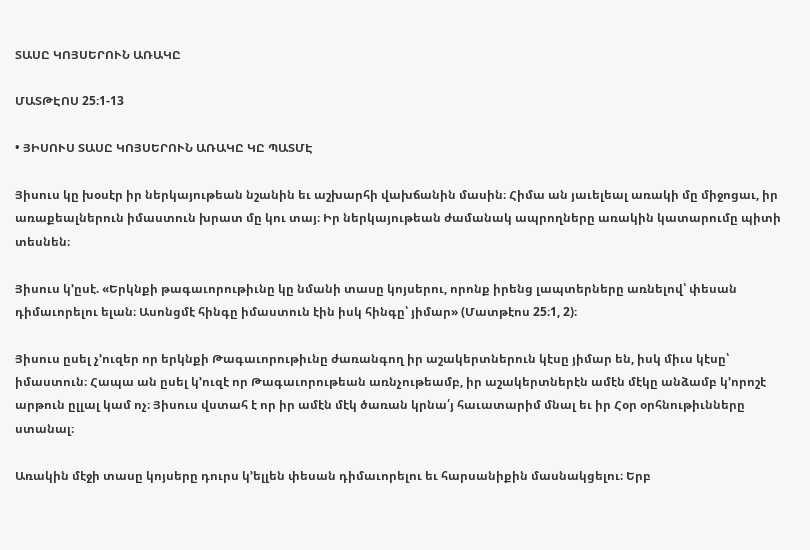ՏԱՍԸ ԿՈՅՍԵՐՈՒՆ ԱՌԱԿԸ

ՄԱՏԹԷՈՍ 25։1-13

• ՅԻՍՈՒՍ ՏԱՍԸ ԿՈՅՍԵՐՈՒՆ ԱՌԱԿԸ ԿԸ ՊԱՏՄԷ

Յիսուս կը խօսէր իր ներկայութեան նշանին եւ աշխարհի վախճանին մասին։ Հիմա ան յաւելեալ առակի մը միջոցաւ, իր առաքեալներուն իմաստուն խրատ մը կու տայ։ Իր ներկայութեան ժամանակ ապրողները առակին կատարումը պիտի տեսնեն։

Յիսուս կ’ըսէ. «Երկնքի թագաւորութիւնը կը նմանի տասը կոյսերու, որոնք իրենց լապտերները առնելով՝ փեսան դիմաւորելու ելան։ Ասոնցմէ հինգը իմաստուն էին իսկ հինգը՝ յիմար» (Մատթէոս 25։1, 2)։

Յիսուս ըսել չ’ուզեր որ երկնքի Թագաւորութիւնը ժառանգող իր աշակերտներուն կէսը յիմար են, իսկ միւս կէսը՝ իմաստուն։ Հապա ան ըսել կ’ուզէ որ Թագաւորութեան առնչութեամբ, իր աշակերտներէն ամէն մէկը անձամբ կ’որոշէ արթուն ըլլալ կամ ոչ։ Յիսուս վստահ է որ իր ամէն մէկ ծառան կրնա՛յ հաւատարիմ մնալ եւ իր Հօր օրհնութիւնները ստանալ։

Առակին մէջի տասը կոյսերը դուրս կ’ելլեն փեսան դիմաւորելու եւ հարսանիքին մասնակցելու։ Երբ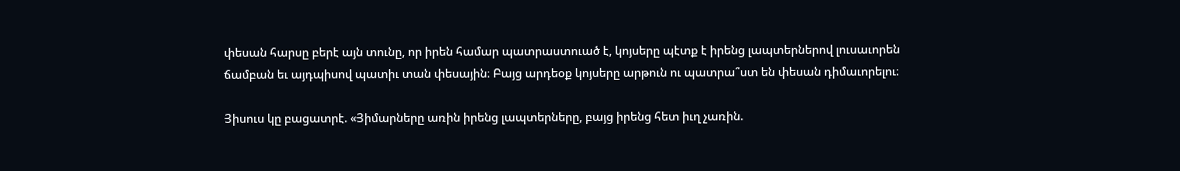փեսան հարսը բերէ այն տունը, որ իրեն համար պատրաստուած է, կոյսերը պէտք է իրենց լապտերներով լուսաւորեն ճամբան եւ այդպիսով պատիւ տան փեսային։ Բայց արդեօք կոյսերը արթուն ու պատրա՞ստ են փեսան դիմաւորելու։

Յիսուս կը բացատրէ. «Յիմարները առին իրենց լապտերները, բայց իրենց հետ իւղ չառին.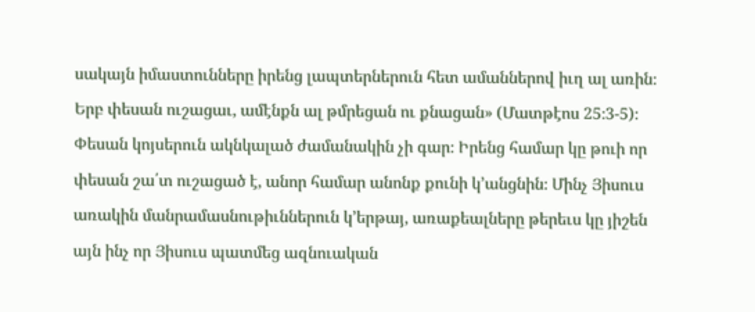սակայն իմաստունները իրենց լապտերներուն հետ ամաններով իւղ ալ առին։ Երբ փեսան ուշացաւ, ամէնքն ալ թմրեցան ու քնացան» (Մատթէոս 25։3-5)։ Փեսան կոյսերուն ակնկալած ժամանակին չի գար։ Իրենց համար կը թուի որ փեսան շա՛տ ուշացած է, անոր համար անոնք քունի կ’անցնին։ Մինչ Յիսուս առակին մանրամասնութիւններուն կ’երթայ, առաքեալները թերեւս կը յիշեն այն ինչ որ Յիսուս պատմեց ազնուական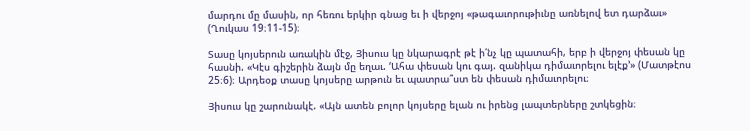մարդու մը մասին, որ հեռու երկիր գնաց եւ ի վերջոյ «թագաւորութիւնը առնելով ետ դարձաւ» (Ղուկաս 19։11-15)։

Տասը կոյսերուն առակին մէջ, Յիսուս կը նկարագրէ թէ ի՛նչ կը պատահի, երբ ի վերջոյ փեսան կը հասնի. «Կէս գիշերին ձայն մը եղաւ. ‘Ահա փեսան կու գայ. զանիկա դիմաւորելու ելէք’» (Մատթէոս 25։6)։ Արդեօք տասը կոյսերը արթուն եւ պատրա՞ստ են փեսան դիմաւորելու։

Յիսուս կը շարունակէ. «Այն ատեն բոլոր կոյսերը ելան ու իրենց լապտերները շտկեցին։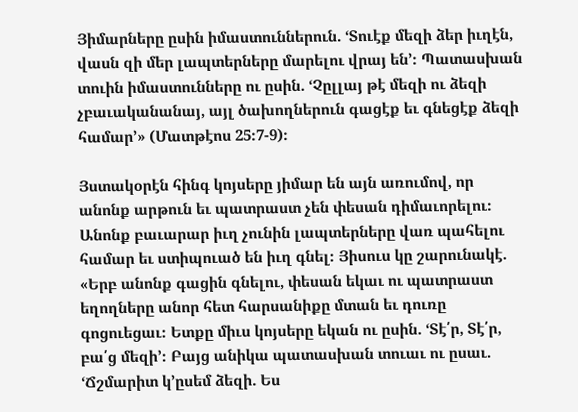Յիմարները ըսին իմաստուններուն. ‘Տուէք մեզի ձեր իւղէն, վասն զի մեր լապտերները մարելու վրայ են’։ Պատասխան տուին իմաստունները ու ըսին. ‘Չըլլայ թէ մեզի ու ձեզի չբաւականանայ, այլ ծախողներուն գացէք եւ գնեցէք ձեզի համար’» (Մատթէոս 25։7-9)։

Յստակօրէն հինգ կոյսերը յիմար են այն առումով, որ անոնք արթուն եւ պատրաստ չեն փեսան դիմաւորելու։ Անոնք բաւարար իւղ չունին լապտերները վառ պահելու համար եւ ստիպուած են իւղ գնել։ Յիսուս կը շարունակէ. «Երբ անոնք գացին գնելու, փեսան եկաւ ու պատրաստ եղողները անոր հետ հարսանիքը մտան եւ դուռը գոցուեցաւ։ Ետքը միւս կոյսերը եկան ու ըսին. ‘Տէ՛ր, Տէ՛ր, բա՛ց մեզի’։ Բայց անիկա պատասխան տուաւ ու ըսաւ. ‘Ճշմարիտ կ’ըսեմ ձեզի. Ես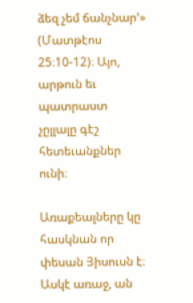ձեզ չեմ ճանչնար’» (Մատթէոս 25։10-12)։ Այո, արթուն եւ պատրաստ չըլլալը գէշ հետեւանքներ ունի։

Առաքեալները կը հասկնան որ փեսան Յիսուսն է։ Ասկէ առաջ, ան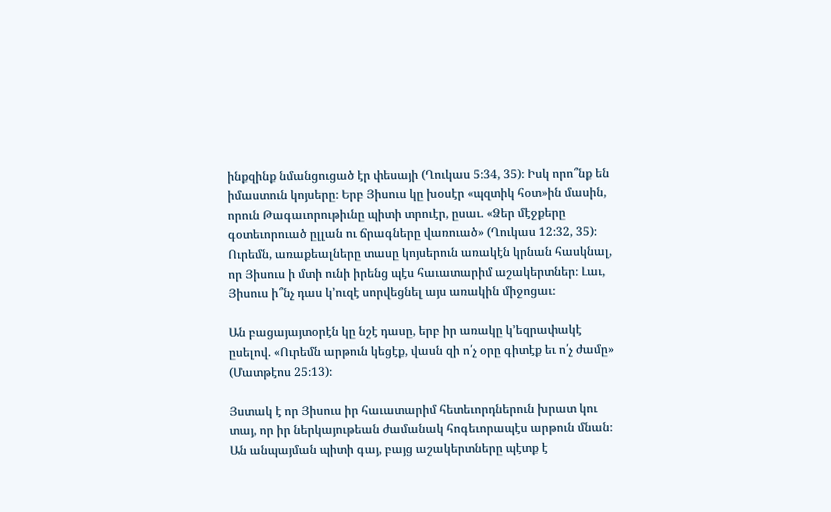ինքզինք նմանցուցած էր փեսայի (Ղուկաս 5։34, 35)։ Իսկ որո՞նք են իմաստուն կոյսերը։ Երբ Յիսուս կը խօսէր «պզտիկ հօտ»ին մասին, որուն Թագաւորութիւնը պիտի տրուէր, ըսաւ. «Ձեր մէջքերը գօտեւորուած ըլլան ու ճրագները վառուած» (Ղուկաս 12։32, 35)։ Ուրեմն, առաքեալները տասը կոյսերուն առակէն կրնան հասկնալ, որ Յիսուս ի մտի ունի իրենց պէս հաւատարիմ աշակերտներ։ Լաւ, Յիսուս ի՞նչ դաս կ’ուզէ սորվեցնել այս առակին միջոցաւ։

Ան բացայայտօրէն կը նշէ դասը, երբ իր առակը կ’եզրափակէ ըսելով. «Ուրեմն արթուն կեցէք, վասն զի ո՛չ օրը գիտէք եւ ո՛չ ժամը» (Մատթէոս 25։13)։

Յստակ է որ Յիսուս իր հաւատարիմ հետեւորդներուն խրատ կու տայ, որ իր ներկայութեան ժամանակ հոգեւորապէս արթուն մնան։ Ան անպայման պիտի գայ, բայց աշակերտները պէտք է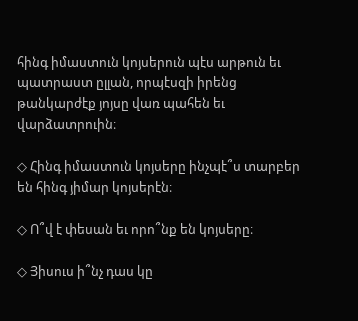հինգ իմաստուն կոյսերուն պէս արթուն եւ պատրաստ ըլլան, որպէսզի իրենց թանկարժէք յոյսը վառ պահեն եւ վարձատրուին։

◇ Հինգ իմաստուն կոյսերը ինչպէ՞ս տարբեր են հինգ յիմար կոյսերէն։

◇ Ո՞վ է փեսան եւ որո՞նք են կոյսերը։

◇ Յիսուս ի՞նչ դաս կը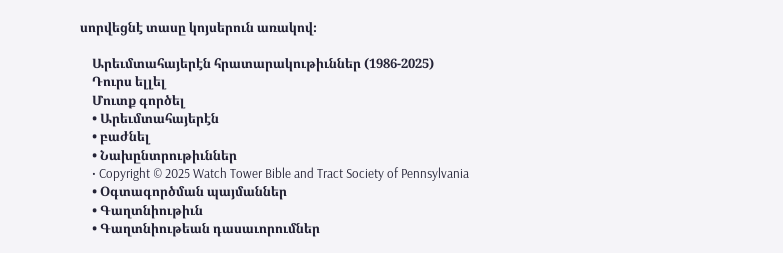սորվեցնէ տասը կոյսերուն առակով։

    Արեւմտահայերէն հրատարակութիւններ (1986-2025)
    Դուրս ելլել
    Մուտք գործել
    • Արեւմտահայերէն
    • բաժնել
    • Նախընտրութիւններ
    • Copyright © 2025 Watch Tower Bible and Tract Society of Pennsylvania
    • Օգտագործման պայմաններ
    • Գաղտնիութիւն
    • Գաղտնիութեան դասաւորումներ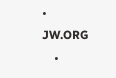• JW.ORG
    •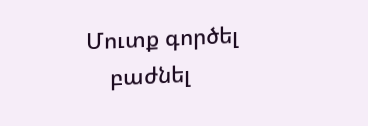Մուտք գործել
    բաժնել